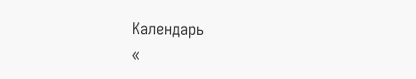Календарь
«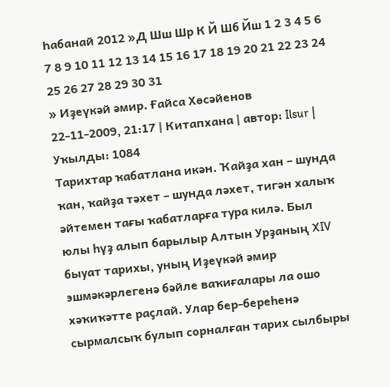Һабанай 2012 »Д Шш Шр К Й Шб Йш 1 2 3 4 5 6 7 8 9 10 11 12 13 14 15 16 17 18 19 20 21 22 23 24 25 26 27 28 29 30 31
» Иҙеүкәй әмир. Ғайса Хөсәйенов
22-11-2009, 21:17 | Китапхана | автор: Ilsur | Уҡылды: 1084
Тарихтар ҡабатлана икән. Ҡайҙа хан – шунда ҡан, ҡайҙа тәхет – шунда ләхет, тигән халыҡ әйтемен тағы ҡабатларға тура килә. Был юлы һүҙ алып барылыр Алтын Урҙаның XIV быуат тарихы, уның Иҙеүкәй әмир эшмәкәрлегенә бәйле ваҡиғалары ла ошо хәҡиҡәтте раҫлай. Улар бер-береһенә сырмалсыҡ булып сорналған тарих сылбыры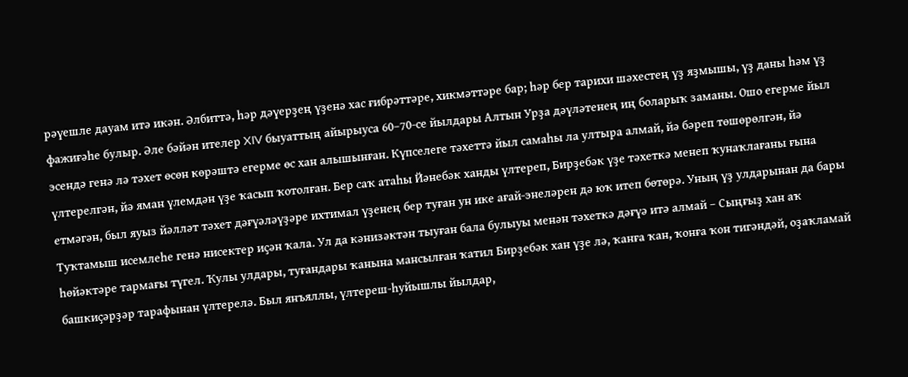рәүешле дауам итә икән. Әлбиттә, һәр дәүерҙең үҙенә хас ғибрәттәре, хикмәттәре бар; һәр бер тарихи шәхестең үҙ яҙмышы, үҙ даны һәм үҙ фажиғәһе булыр. Әле бәйән ителер XIV быуаттың айырыуса 60–70-се йылдары Алтын Урҙа дәүләтенең иң боларыҡ заманы. Ошо егерме йыл эсендә генә лә тәхет өсөн көрәштә егерме өс хан алышынған. Күпселеге тәхеттә йыл самаһы ла ултыра алмай, йә бәреп төшөрөлгән, йә үлтерелгән, йә яман үлемдән үҙе ҡасып ҡотолған. Бер саҡ атаһы Йәнебәк ханды үлтереп, Бирҙебәк үҙе тәхеткә менеп ҡунаҡлағаны ғына етмәгән, был яуыз йәлләт тәхет дәғүәләүҙәре ихтимал үҙенең бер туған ун ике ағай-энеләрен дә юҡ итеп бөтөрә. Уның үҙ улдарынан да бары Туҡтамыш исемлеһе генә нисектер иҫән ҡала. Ул да кәнизәктән тыуған бала булыуы менән тәхеткә дәғүә итә алмай – Сыңғыҙ хан аҡ һөйәктәре тармағы түгел. Ҡулы улдары, туғандары ҡанына мансылған ҡатил Бирҙебәк хан үҙе лә, ҡанға ҡан, ҡонға ҡон тигәндәй, оҙаҡламай башкиҫәрҙәр тарафынан үлтерелә. Был янъяллы, үлтереш-һуйышлы йылдар,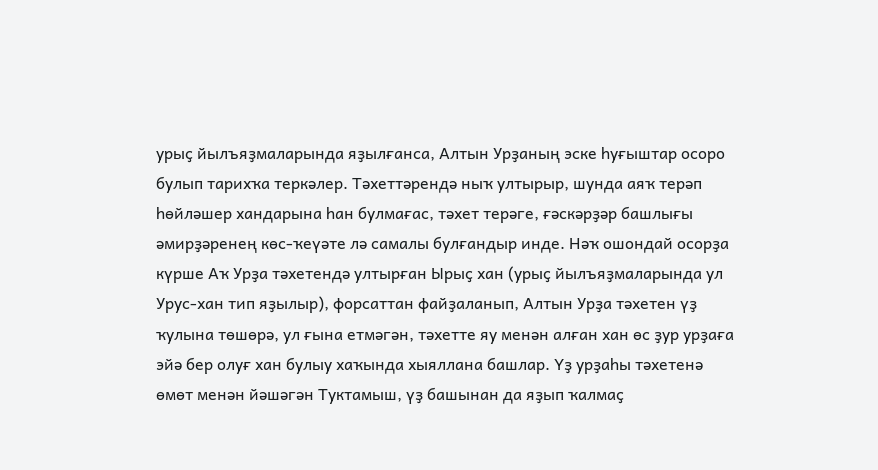урыҫ йылъяҙмаларында яҙылғанса, Алтын Урҙаның эске һуғыштар осоро булып тарихҡа теркәлер. Тәхеттәрендә ныҡ ултырыр, шунда аяҡ терәп һөйләшер хандарына һан булмағас, тәхет терәге, ғәскәрҙәр башлығы әмирҙәренең көс-ҡеүәте лә самалы булғандыр инде. Нәҡ ошондай осорҙа күрше Аҡ Урҙа тәхетендә ултырған Ырыҫ хан (урыҫ йылъяҙмаларында ул Урус-хан тип яҙылыр), форсаттан файҙаланып, Алтын Урҙа тәхетен үҙ ҡулына төшөрә, ул ғына етмәгән, тәхетте яу менән алған хан өс ҙур урҙаға эйә бер олуғ хан булыу хаҡында хыяллана башлар. Үҙ урҙаһы тәхетенә өмөт менән йәшәгән Туктамыш, үҙ башынан да яҙып ҡалмаҫ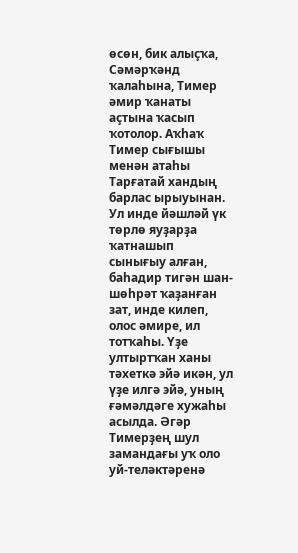өсөн, бик алыҫҡа, Сәмәрҡәнд ҡалаһына, Тимер әмир ҡанаты аҫтына ҡасып ҡотолор. Аҡһаҡ Тимер сығышы менән атаһы Тарғатай хандың барлас ырыуынан. Ул инде йәшләй үк төрлө яуҙарҙа ҡатнашып сынығыу алған, баһадир тигән шан-шөһрәт ҡаҙанған зат, инде килеп, олос әмире, ил тотҡаһы. Үҙе ултыртҡан ханы тәхеткә эйә икән, ул үҙе илгә эйә, уның ғәмәлдәге хужаһы асылда. Әгәр Тимерҙең шул замандағы уҡ оло уй-теләктәренә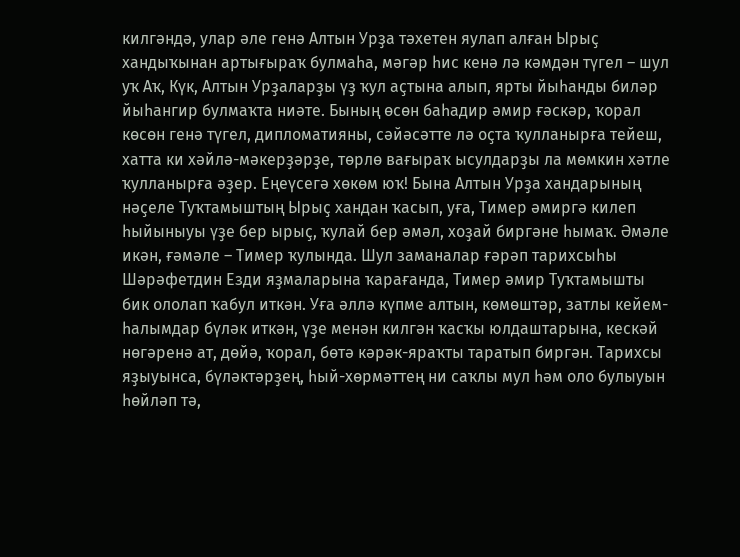килгәндә, улар әле генә Алтын Урҙа тәхетен яулап алған Ырыҫ хандыҡынан артығыраҡ булмаһа, мәгәр һис кенә лә кәмдән түгел – шул уҡ Аҡ, Күк, Алтын Урҙаларҙы үҙ ҡул аҫтына алып, ярты йыһанды биләр йыһангир булмаҡта ниәте. Бының өсөн баһадир әмир ғәскәр, ҡорал көсөн генә түгел, дипломатияны, сәйәсәтте лә оҫта ҡулланырға тейеш, хатта ки хәйлә-мәкерҙәрҙе, төрлө вағыраҡ ысулдарҙы ла мөмкин хәтле ҡулланырға әҙер. Еңеүсегә хөкөм юҡ! Бына Алтын Урҙа хандарының нәҫеле Туҡтамыштың Ырыҫ хандан ҡасып, уға, Тимер әмиргә килеп һыйыныуы үҙе бер ырыҫ, ҡулай бер әмәл, хоҙай биргәне һымаҡ. Әмәле икән, ғәмәле – Тимер ҡулында. Шул заманалар ғәрәп тарихсыһы Шәрәфетдин Езди яҙмаларына ҡарағанда, Тимер әмир Туҡтамышты бик ололап ҡабул иткән. Уға әллә күпме алтын, көмөштәр, затлы кейем-һалымдар бүләк иткән, үҙе менән килгән ҡасҡы юлдаштарына, кескәй нөгәренә ат, дөйә, ҡорал, бөтә кәрәк-яраҡты таратып биргән. Тарихсы яҙыуынса, бүләктәрҙең, һый-хөрмәттең ни саҡлы мул һәм оло булыуын һөйләп тә,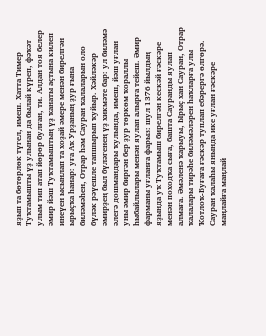яҙып та бөтөрлөк түгел, имеш. Хатта Тимер Туҡтамышты үҙ улынан да былай күреп, фәҡәт улым тип атап йөрөр булған, ти. Алдан тоя белер әмир йәш Туҡтамыштың үҙ ҡанаты аҫтына килеп инеүен ысынлап та хоҙай әмере менән бирелгән ырыҫҡа һанар: уға Аҡ Урҙаның ҙур ғына биләмәһен, Отрар һәм Сауран ҡалаларын оло бүләк рәүешле тапшырып ҡуйыр. Хәйләкәр әмирҙең был бүләгенең үҙ хикмәте бар: ул биләмә әлегә дошмандары ҡулында, имеш, йәш уғлан уны әмир биргән бер ҙур төркөм ҡораллы һыбайлылары менән яулап алырға тейеш. Әмир фарманы уғланға фарыз: шул 1376 йылдың яҙында уҡ Туҡтамыш бирелгән кескәй ғәскәре менән походҡа сыға, башта Сауранды яулап алмаға. Әмәленә ҡарыуы, Ырыҫ хан Сауран, Отрар ҡалалары тирәһе биләмәләрен һаҡларға улы Ҡотлоҡ-Буғаға ғәскәр туплап ебәрергә өлгөрә. Сауран ҡалаһы янында ике уғлан ғәскәре маңлайға маңлай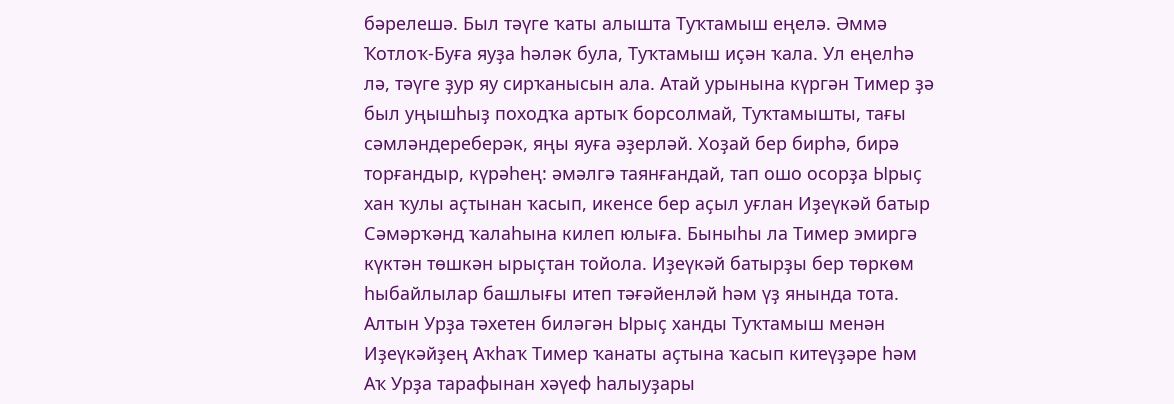бәрелешә. Был тәүге ҡаты алышта Туҡтамыш еңелә. Әммә Ҡотлоҡ-Буға яуҙа һәләк була, Туҡтамыш иҫән ҡала. Ул еңелһә лә, тәүге ҙур яу сирҡанысын ала. Атай урынына күргән Тимер ҙә был уңышһыҙ походҡа артыҡ борсолмай, Туҡтамышты, тағы сәмләндереберәк, яңы яуға әҙерләй. Хоҙай бер бирһә, бирә торғандыр, күрәһең: әмәлгә таянғандай, тап ошо осорҙа Ырыҫ хан ҡулы аҫтынан ҡасып, икенсе бер аҫыл уғлан Иҙеүкәй батыр Сәмәрҡәнд ҡалаһына килеп юлыға. Быныһы ла Тимер эмиргә күктән төшкән ырыҫтан тойола. Иҙеүкәй батырҙы бер төркөм һыбайлылар башлығы итеп тәғәйенләй һәм үҙ янында тота. Алтын Урҙа тәхетен биләгән Ырыҫ ханды Туҡтамыш менән Иҙеүкәйҙең Аҡһаҡ Тимер ҡанаты аҫтына ҡасып китеүҙәре һәм Аҡ Урҙа тарафынан хәүеф һалыуҙары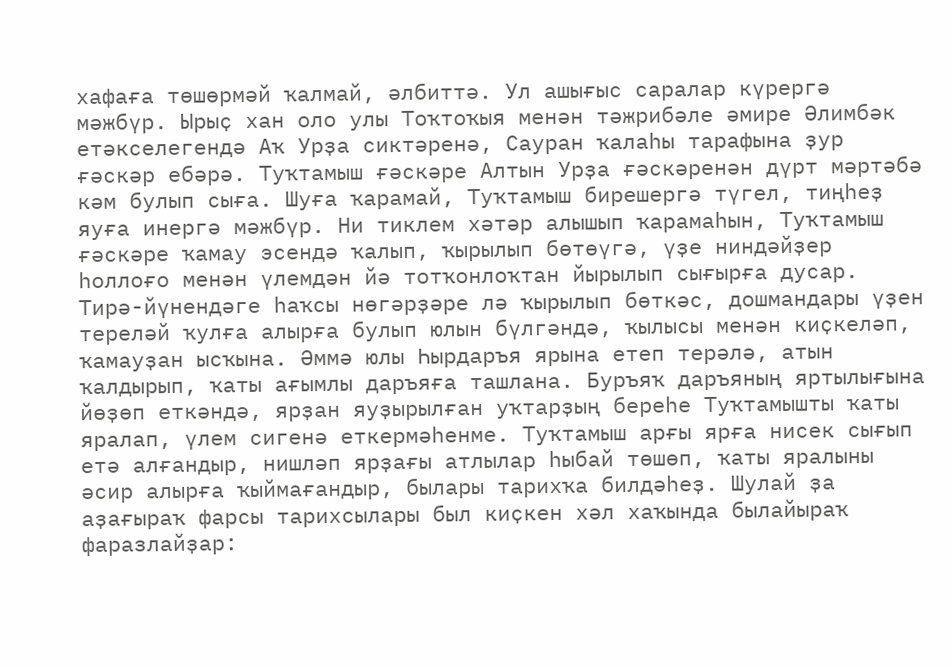хафаға төшөрмәй ҡалмай, әлбиттә. Ул ашығыс саралар күрергә мәжбүр. Ырыҫ хан оло улы Тоҡтоҡыя менән тәжрибәле әмире Әлимбәк етәкселегендә Аҡ Урҙа сиктәренә, Сауран ҡалаһы тарафына ҙур ғәскәр ебәрә. Туҡтамыш ғәскәре Алтын Урҙа ғәскәренән дүрт мәртәбә кәм булып сыға. Шуға ҡарамай, Туҡтамыш бирешергә түгел, тиңһеҙ яуға инергә мәжбүр. Ни тиклем хәтәр алышып ҡарамаһын, Туҡтамыш ғәскәре ҡамау эсендә ҡалып, ҡырылып бөтөүгә, үҙе ниндәйҙер һоллоғо менән үлемдән йә тотҡонлоҡтан йырылып сығырға дусар. Тирә-йүнендәге һаҡсы нөгәрҙәре лә ҡырылып бөткәс, дошмандары үҙен тереләй ҡулға алырға булып юлын бүлгәндә, ҡылысы менән киҫкеләп, ҡамауҙан ысҡына. Әммә юлы Һырдаръя ярына етеп терәлә, атын ҡалдырып, ҡаты ағымлы даръяға ташлана. Буръяҡ даръяның яртылығына йөҙөп еткәндә, ярҙан яуҙырылған уҡтарҙың береһе Туҡтамышты ҡаты яралап, үлем сигенә еткермәһенме. Туҡтамыш арғы ярға нисек сығып етә алғандыр, нишләп ярҙағы атлылар һыбай төшөп, ҡаты яралыны әсир алырға ҡыймағандыр, былары тарихҡа билдәһеҙ. Шулай ҙа аҙағыраҡ фарсы тарихсылары был киҫкен хәл хаҡында былайыраҡ фаразлайҙар: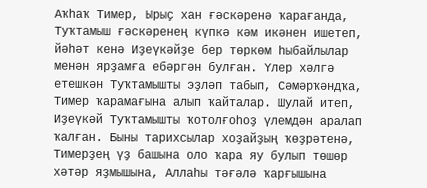Аҡһаҡ Тимер, Ырыҫ хан ғәскәренә ҡарағанда, Туҡтамыш ғәскәренең күпкә кәм икәнен ишетеп, йәһәт кенә Иҙеүкәйҙе бер төркөм һыбайлылар менән ярҙамға ебәргән булған. Үлер хәлгә етешкән Туҡтамышты эҙләп табып, Сәмәрҡәндҡа, Тимер ҡарамағына алып ҡайталар. Шулай итеп, Иҙеүкәй Туҡтамышты ҡотолғоһоҙ үлемдән аралап ҡалған. Быны тарихсылар хоҙайҙың ҡөҙрәтенә, Тимерҙең үҙ башына оло ҡара яу булып төшөр хәтәр яҙмышына, Аллаһы тәғәлә ҡарғышына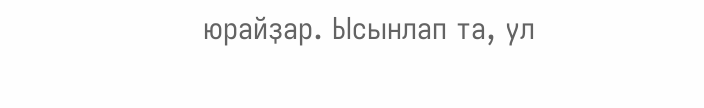юрайҙар. Ысынлап та, ул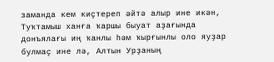заманда кем киҫтереп әйтә алыр ине икән, Туҡтамыш ханға ҡаршы быуат аҙағында донъялағы иң ҡанлы һәм ҡырғынлы оло яуҙар булмаҫ ине лә, Алтын Урҙаның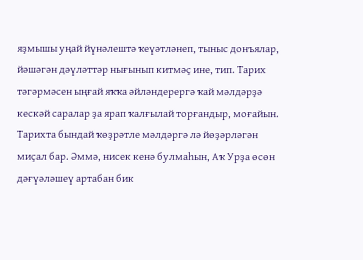яҙмышы уңай йүнәлештә ҡеүәтләнеп, тыныс донъялар, йәшәгән дәүләттәр нығынып китмәҫ ине, тип. Тарих тәгәрмәсен ыңғай яҡҡа әйләндерергә ҡай мәлдәрҙә кескәй саралар ҙа ярап ҡалғылай торғандыр, моғайын. Тарихта бындай ҡөҙрәтле мәлдәргә лә йөҙәрләгән миҫал бар. Әммә, нисек кенә булмаһын, Аҡ Урҙа өсөн дәғүәләшеү артабан бик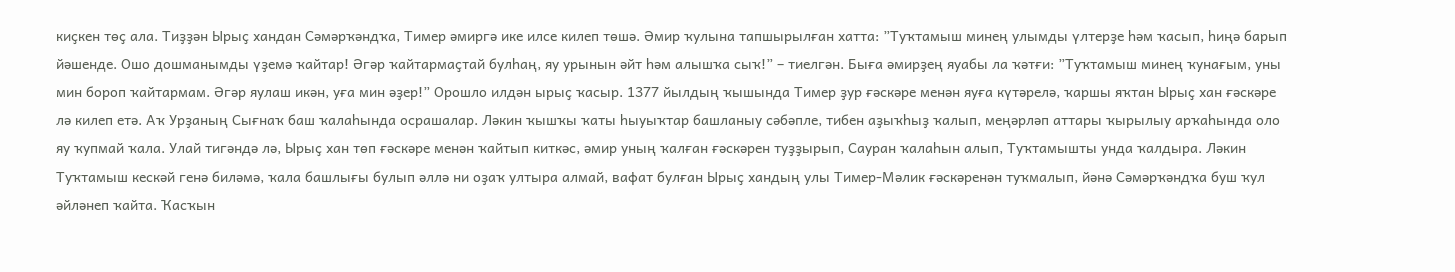киҫкен төҫ ала. Тиҙҙән Ырыҫ хандан Сәмәрҡәндҡа, Тимер әмиргә ике илсе килеп төшә. Әмир ҡулына тапшырылған хатта: ”Туҡтамыш минең улымды үлтерҙе һәм ҡасып, һиңә барып йәшенде. Ошо дошманымды үҙемә ҡайтар! Әгәр ҡайтармаҫтай булһаң, яу урынын әйт һәм алышҡа сыҡ!” – тиелгән. Быға әмирҙең яуабы ла ҡәтғи: ”Туҡтамыш минең ҡунағым, уны мин бороп ҡайтармам. Әгәр яулаш икән, уға мин әҙер!” Орошло илдән ырыҫ ҡасыр. 1377 йылдың ҡышында Тимер ҙур ғәскәре менән яуға күтәрелә, ҡаршы яҡтан Ырыҫ хан ғәскәре лә килеп етә. Аҡ Урҙаның Сығнаҡ баш ҡалаһында осрашалар. Ләкин ҡышҡы ҡаты һыуыҡтар башланыу сәбәпле, тибен аҙыҡһыҙ ҡалып, меңәрләп аттары ҡырылыу арҡаһында оло яу ҡупмай ҡала. Улай тигәндә лә, Ырыҫ хан төп ғәскәре менән ҡайтып киткәс, әмир уның ҡалған ғәскәрен туҙҙырып, Сауран ҡалаһын алып, Туҡтамышты унда ҡалдыра. Ләкин Туҡтамыш кескәй генә биләмә, ҡала башлығы булып әллә ни оҙаҡ ултыра алмай, вафат булған Ырыҫ хандың улы Тимер-Мәлик ғәскәренән туҡмалып, йәнә Сәмәрҡәндҡа буш ҡул әйләнеп ҡайта. Ҡасҡын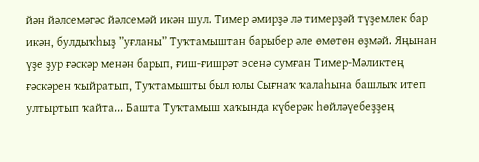йән йәлсемәгәс йәлсемәй икән шул. Тимер әмирҙә лә тимерҙәй түҙемлек бар икән, булдыҡһыҙ ”уғланы” Туҡтамыштан барыбер әле өмөтөн өҙмәй. Яңынан үҙе ҙур ғәскәр менән барып, ғиш-ғишрәт эсенә сумған Тимер-Мәликтең ғәскәрен ҡыйратып, Туҡтамышты был юлы Сығнаҡ ҡалаһына башлыҡ итеп ултыртып ҡайта... Башта Туҡтамыш хаҡында күберәк һөйләүебеҙҙең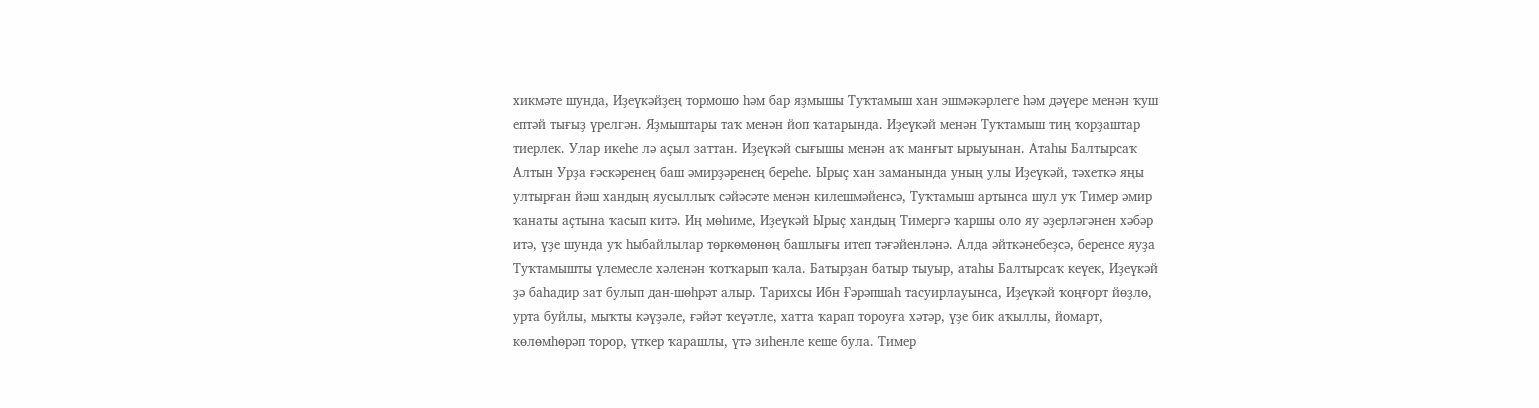хикмәте шунда, Иҙеүкәйҙең тормошо һәм бар яҙмышы Туҡтамыш хан эшмәкәрлеге һәм дәүере менән ҡуш ептәй тығыҙ үрелгән. Яҙмыштары таҡ менән йоп ҡатарында. Иҙеүкәй менән Туҡтамыш тиң ҡорҙаштар тиерлек. Улар икеһе лә аҫыл заттан. Иҙеүкәй сығышы менән аҡ манғыт ырыуынан. Атаһы Балтырсаҡ Алтын Урҙа ғәскәренең баш әмирҙәренең береһе. Ырыҫ хан заманында уның улы Иҙеүкәй, тәхеткә яңы ултырған йәш хандың яусыллыҡ сәйәсәте менән килешмәйенсә, Туҡтамыш артынса шул уҡ Тимер әмир ҡанаты аҫтына ҡасып китә. Иң мөһиме, Иҙеүкәй Ырыҫ хандың Тимергә ҡаршы оло яу әҙерләгәнен хәбәр итә, үҙе шунда уҡ һыбайлылар төркөмөнөң башлығы итеп тәғәйенләнә. Алда әйткәнебеҙсә, беренсе яуҙа Туҡтамышты үлемесле хәленән ҡотҡарып ҡала. Батырҙан батыр тыуыр, атаһы Балтырсаҡ кеүек, Иҙеүкәй ҙә баһадир зат булып дан-шөһрәт алыр. Тарихсы Ибн Ғәрәпшаһ тасуирлауынса, Иҙеүкәй ҡоңғорт йөҙлө, урта буйлы, мыҡты кәүҙәле, ғәйәт ҡеүәтле, хатта ҡарап тороуға хәтәр, үҙе бик аҡыллы, йомарт, көлөмһөрәп торор, үткер ҡарашлы, үтә зиһенле кеше була. Тимер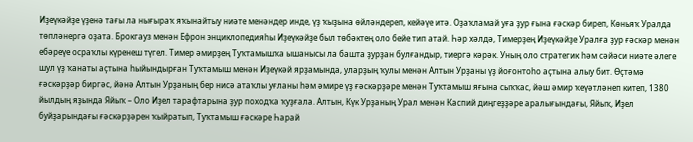Иҙеүкәйҙе үҙенә тағы ла нығыраҡ яҡынайтыу ниәте менәндер инде, үҙ ҡыҙына өйләндереп, кейәүе итә. Оҙаҡламай уға ҙур ғына ғәскәр биреп, Көньяҡ Уралда төпләнергә оҙата. Брокгауз менән Ефрон энциклопедияһы Иҙеүкәйҙе был төбәктең оло бейе тип атай. Һәр хәлдә, Тимерҙең Иҙеүкәйҙе Уралға ҙур ғәскәр менән ебәреүе осраҡлы күренеш түгел. Тимер әмирҙең Туҡтамышҡа ышанысы ла башта ҙурҙан булғандыр, тиергә кәрәк. Уның оло стратегик һәм сәйәси ниәте әлеге шул үҙ ҡанаты аҫтына һыйындырған Туҡтамыш менән Иҙеүкәй ярҙамында, уларҙың ҡулы менән Алтын Урҙаны үҙ йоғонтоһо аҫтына алыу бит. Өҫтәмә ғәскәрҙәр биргәс, йәнә Алтын Урҙаның бер нисә атаҡлы уғланы һәм әмире үҙ ғәскәрҙәре менән Туҡтамыш яғына сыҡҡас, йәш әмир ҡеүәтләнеп китеп, 1380 йылдың яҙында Яйыҡ – Оло Иҙел тарафтарына ҙур походҡа ҡуҙғала. Алтын, Күк Урҙаның Урал менән Каспий диңгеҙҙәре аралығындағы, Яйыҡ, Иҙел буйҙарындағы ғәскәрҙәрен ҡыйратып, Туҡтамыш ғәскәре Һарай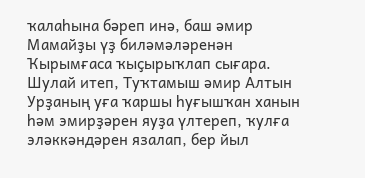ҡалаһына бәреп инә, баш әмир Мамайҙы үҙ биләмәләренән Ҡырымғаса ҡыҫырыҡлап сығара. Шулай итеп, Туҡтамыш әмир Алтын Урҙаның уға ҡаршы һуғышҡан ханын һәм эмирҙәрен яуҙа үлтереп, ҡулға эләккәндәрен язалап, бер йыл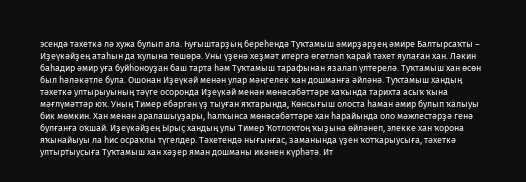эсендә тәхеткә лә хужа булып ала. Һуғыштарҙың береһендә Туҡтамыш әмирҙәрҙең әмире Балтырсаҡты – Иҙеүкәйҙең атаһын да ҡулына төшөрә. Уны үҙенә хеҙмәт итергә өгөтләп ҡарай тәхет яулаған хан. Ләкин баһадир әмир уға буйһоноуҙан баш тарта һәм Туҡтамыш тарафынан язалап үлтерелә. Туҡтамыш хан өсөн был һәләкәтле була. Ошонан Иҙеүкәй менән улар мәңгелек ҡан дошманға әйләнә. Туҡтамыш хандың тәхеткә ултырыуының тәүге осоронда Иҙеүкәй менән мөнәсәбәттәре хаҡында тарихта асыҡ ҡына мәғлүмәттәр юҡ. Уның Тимер ебәргән үҙ тыуған яҡтарында, Көнсығыш олоста һаман әмир булып ҡалыуы бик мөмкин. Хан менән аралашыуҙары, һалҡынса мөнәсәбәттәре хан һарайында оло мәжлестәрҙә генә булғанға оҡшай. Иҙеүкәйҙең Ырыҫ хандың улы Тимер Ҡотлоҡтоң ҡыҙына өйләнеп, элекке хан ҡорона яҡынайыуы ла һис осраҡлы түгелдер. Тәхетендә нығынғас, заманында үҙен ҡотҡарыусыға, тәхеткә ултыртыусыға Туҡтамыш хан хәҙер яман дошманы икәнен күрһәтә. Ит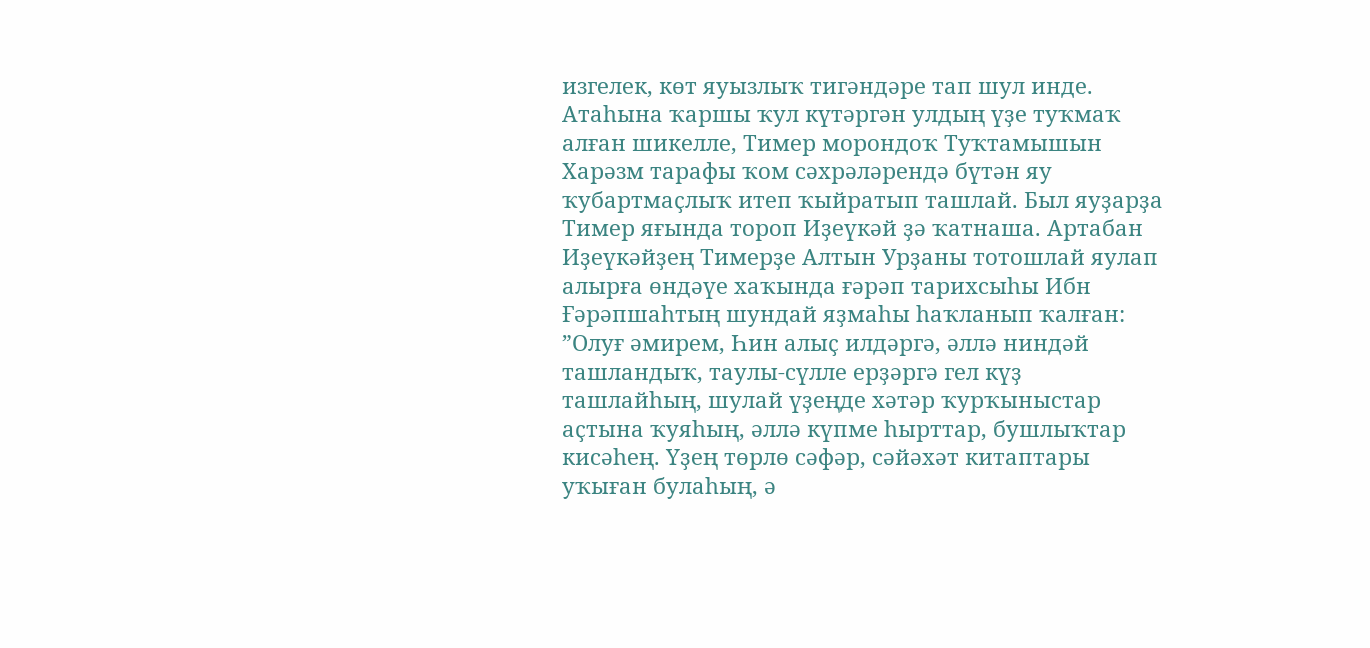изгелек, көт яуызлыҡ тигәндәре тап шул инде. Атаһына ҡаршы ҡул күтәргән улдың үҙе туҡмаҡ алған шикелле, Тимер морондоҡ Туҡтамышын Харәзм тарафы ҡом сәхрәләрендә бүтән яу ҡубартмаҫлыҡ итеп ҡыйратып ташлай. Был яуҙарҙа Тимер яғында тороп Иҙеүкәй ҙә ҡатнаша. Артабан Иҙеүкәйҙең Тимерҙе Алтын Урҙаны тотошлай яулап алырға өндәүе хаҡында ғәрәп тарихсыһы Ибн Ғәрәпшаһтың шундай яҙмаһы һаҡланып ҡалған: ”Олуғ әмирем, Һин алыҫ илдәргә, әллә ниндәй ташландыҡ, таулы-сүлле ерҙәргә гел күҙ ташлайһың, шулай үҙеңде хәтәр ҡурҡыныстар аҫтына ҡуяһың, әллә күпме һырттар, бушлыҡтар кисәһең. Үҙең төрлө сәфәр, сәйәхәт китаптары уҡыған булаһың, ә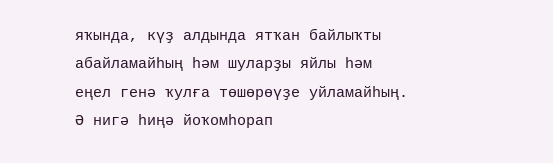яҡында, күҙ алдында ятҡан байлыҡты абайламайһың һәм шуларҙы яйлы һәм еңел генә ҡулға төшөрөүҙе уйламайһың. Ә нигә һиңә йоҡомһорап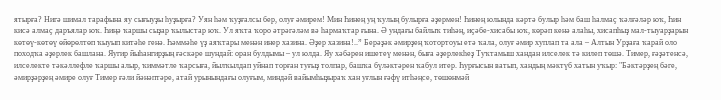ятырға? Нигә шимал тарафына яу сығыуҙы һуҙырға? Уян һәм ҡуҙғалсы бер, олуғ әмирем! Мин Һинең уң ҡулың булырға әҙермен! Һинең юлында кәртә булыр һәм баш һалмаҫ ҡәлғәләр юҡ, Һин кисә алмаҫ даръялар юҡ. Һиңә ҡаршы сыҙар ҡылыстар юҡ. Ул яҡта ҡоро әтрәгәләм вә һармаҡтар ғына. Ә ундағы байлыҡ тиһәң, иҫәбе-хисабы юҡ, көрәп кенә алаһы, хисапһыҙ мал-тыуарҙарын көтөү-көтөү өйөрөлтөп ҡыуып китәһе генә. Һәммәһе үҙ аяҡтары менән инер хазина. Әҙер хазина!..” Берәҙәк әмирҙең ҡотортоуы етә ҡала, олуғ әмир хуплап та ала – Алтын Урҙаға ҡарай оло походҡа әҙерлек башлана. Яугир йыһангирҙың ғәскәре шундай: оран булдымы – ул юлда. Яу хәбәрен ишетеү менән, быға әҙерлекһеҙ Туҡтамыш хандан илселек тә килеп төшә. Тимер, ғәҙәтенсә, илселекте тәкәллефле ҡаршы алыр, ҡиммәтле ҡарсыға, йылҡылдап уйнап торған туғыҙ толпар, башҡа бүләктәрен ҡабул итер. Һурғысын ватып, хандың мәктүб хатын уҡыр: "Бәктәрҙең бәге, әмирҙәрҙең әмире олуғ Тимер ғәли йәнәптәре, атай урынындағы олуғым, миндәй вайымһыҙыраҡ хан уғлын ғәфү итһәңсе, төшөнмәй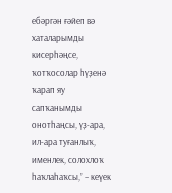ебәргән ғәйеп вә хаталарымды кисерһәңсе, ҡотҡосолар һүҙенә ҡарап яу сапҡанымды онотһаңсы, үҙ-ара, ил-ара туғанлыҡ, именлек, солохлоҡ һаҡлаһаҡсы,” – кеүек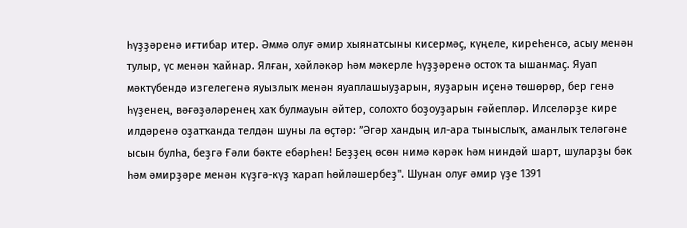һүҙҙәренә иғтибар итер. Әммә олуғ әмир хыянатсыны кисермәҫ, күңеле, киреһенсә, асыу менән тулыр, үс менән ҡайнар. Ялған, хәйләкәр һәм мәкерле һүҙҙәренә остоҡ та ышанмаҫ. Яуап мәктүбендә изгелегенә яуызлыҡ менән яуаплашыуҙарын, яуҙарын иҫенә төшөрөр, бер генә һүҙенең, вәғәҙәләренең хаҡ булмауын әйтер, солохто боҙоуҙарын ғәйепләр. Илселәрҙе кире илдәренә оҙатҡанда телдән шуны ла өҫтәр: ”Әгәр хандың ил-ара тыныслыҡ, аманлыҡ теләгәне ысын булһа, беҙгә Ғәли бәкте ебәрһен! Беҙҙең өсөн нимә кәрәк һәм ниндәй шарт, шуларҙы бәк һәм әмирҙәре менән күҙгә-күҙ ҡарап һөйләшербеҙ". Шунан олуғ әмир үҙе 1391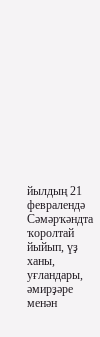йылдың 21 февралендә Сәмәрҡәндта ҡоролтай йыйып, үҙ ханы, уғландары, әмирҙәре менән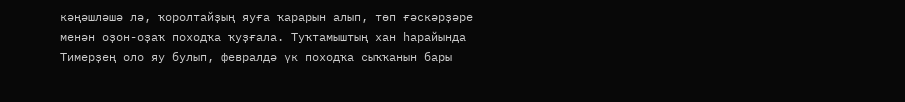кәңәшләшә лә, ҡоролтайҙың яуға ҡарарын алып, төп ғәскәрҙәре менән оҙон-оҙаҡ походҡа ҡуҙғала. Туҡтамыштың хан һарайында Тимерҙең оло яу булып, февралдә үк походҡа сыҡҡанын бары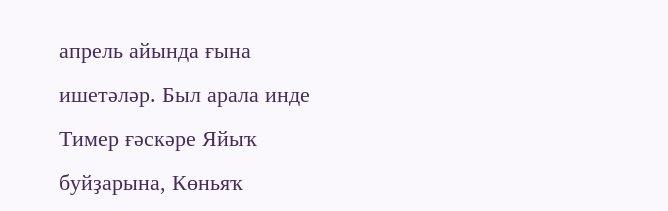апрель айында ғына ишетәләр. Был арала инде Тимер ғәскәре Яйыҡ буйҙарына, Көньяҡ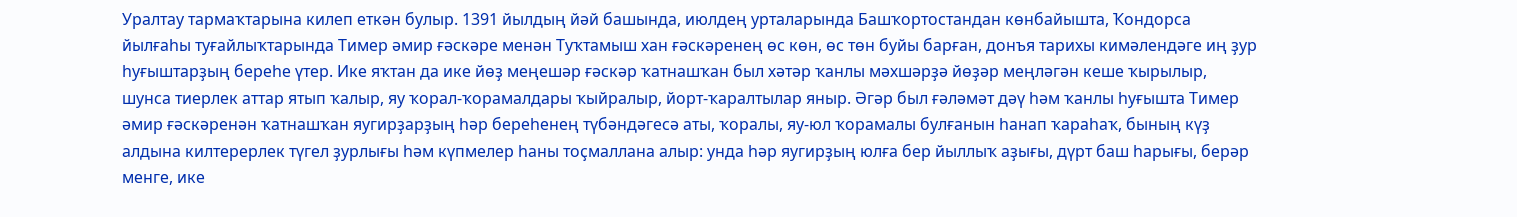Уралтау тармаҡтарына килеп еткән булыр. 1391 йылдың йәй башында, июлдең урталарында Башҡортостандан көнбайышта, Ҡондорса йылғаһы туғайлыҡтарында Тимер әмир ғәскәре менән Туҡтамыш хан ғәскәренең өс көн, өс төн буйы барған, донъя тарихы кимәлендәге иң ҙур һуғыштарҙың береһе үтер. Ике яҡтан да ике йөҙ меңешәр ғәскәр ҡатнашҡан был хәтәр ҡанлы мәхшәрҙә йөҙәр меңләгән кеше ҡырылыр, шунса тиерлек аттар ятып ҡалыр, яу ҡорал-ҡорамалдары ҡыйралыр, йорт-ҡаралтылар яныр. Әгәр был ғәләмәт дәү һәм ҡанлы һуғышта Тимер әмир ғәскәренән ҡатнашҡан яугирҙарҙың һәр береһенең түбәндәгесә аты, ҡоралы, яу-юл ҡорамалы булғанын һанап ҡараһаҡ, бының күҙ алдына килтерерлек түгел ҙурлығы һәм күпмелер һаны тоҫмаллана алыр: унда һәр яугирҙың юлға бер йыллыҡ аҙығы, дүрт баш һарығы, берәр менге, ике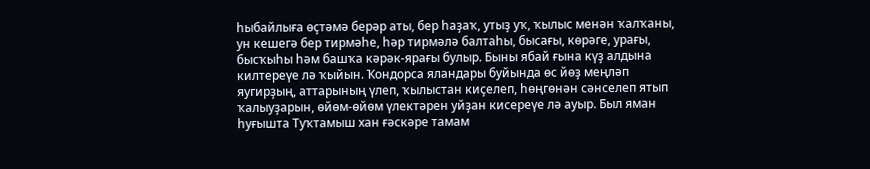һыбайлыға өҫтәмә берәр аты, бер һаҙаҡ, утыҙ уҡ, ҡылыс менән ҡалҡаны, ун кешегә бер тирмәһе, һәр тирмәлә балтаһы, бысағы, көрәге, урағы, бысҡыһы һәм башҡа кәрәк-ярағы булыр. Быны ябай ғына күҙ алдына килтереүе лә ҡыйын. Ҡондорса яландары буйында өс йөҙ меңләп яугирҙың, аттарының үлеп, ҡылыстан киҫелеп, һөңгөнән сәнселеп ятып ҡалыуҙарын, өйөм-өйөм үлектәрен уйҙан кисереүе лә ауыр. Был яман һуғышта Туҡтамыш хан ғәскәре тамам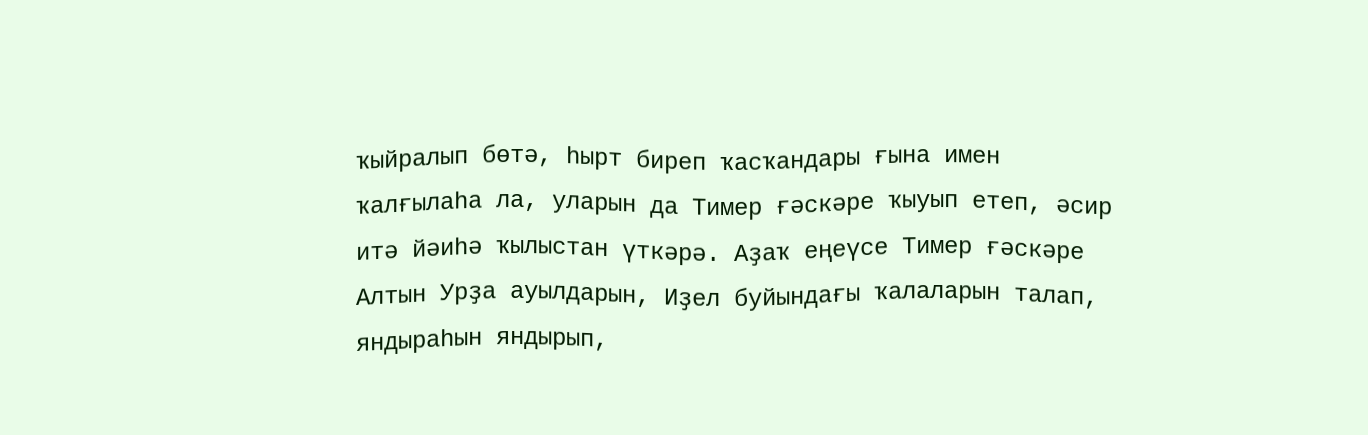ҡыйралып бөтә, һырт биреп ҡасҡандары ғына имен ҡалғылаһа ла, уларын да Тимер ғәскәре ҡыуып етеп, әсир итә йәиһә ҡылыстан үткәрә. Аҙаҡ еңеүсе Тимер ғәскәре Алтын Урҙа ауылдарын, Иҙел буйындағы ҡалаларын талап, яндыраһын яндырып,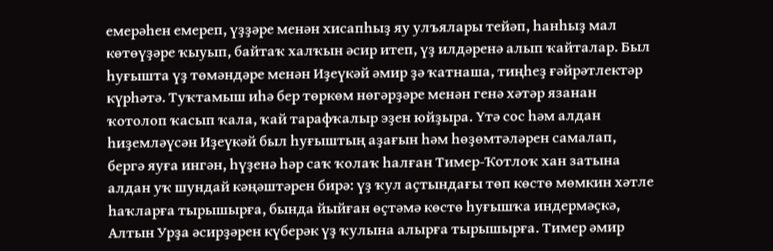емерәһен емереп, үҙҙәре менән хисапһыҙ яу улъялары тейәп, һанһыҙ мал көтөүҙәре ҡыуып, байтаҡ халҡын әсир итеп, үҙ илдәренә алып ҡайталар. Был һуғышта үҙ төмәндәре менән Иҙеүкәй әмир ҙә ҡатнаша, тиңһеҙ ғәйрәтлектәр күрһәтә. Туҡтамыш иһә бер төркөм нөгәрҙәре менән генә хәтәр язанан ҡотолоп ҡасып ҡала, ҡай тарафҡалыр эҙен юйҙыра. Үтә сос һәм алдан һиҙемләүсән Иҙеүкәй был һуғыштың аҙағын һәм һөҙөмтәләрен самалап, бергә яуға ингән, һүҙенә һәр саҡ ҡолаҡ һалған Тимер-Ҡотлоҡ хан затына алдан уҡ шундай кәңәштәрен бирә: үҙ ҡул аҫтындағы төп көстө мөмкин хәтле һаҡларға тырышырға, бында йыйған өҫтәмә көстө һуғышҡа индермәҫкә, Алтын Урҙа әсирҙәрен күберәк үҙ ҡулына алырға тырышырға. Тимер әмир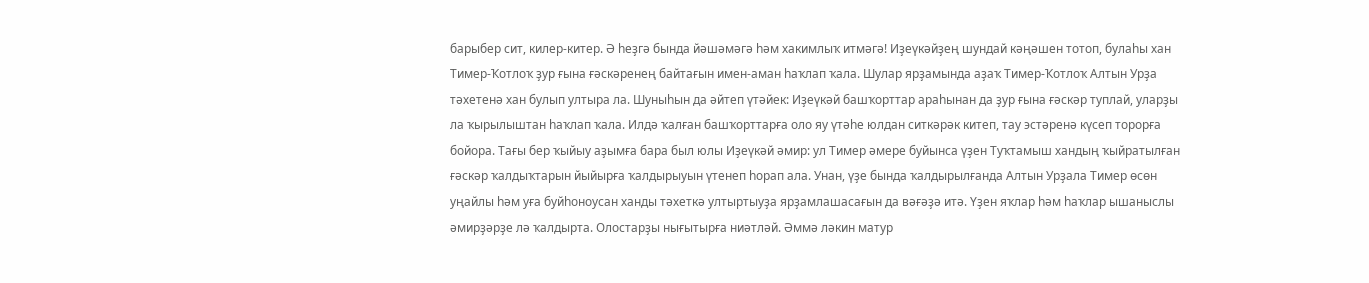барыбер сит, килер-китер. Ә һеҙгә бында йәшәмәгә һәм хакимлыҡ итмәгә! Иҙеүкәйҙең шундай кәңәшен тотоп, булаһы хан Тимер-Ҡотлоҡ ҙур ғына ғәскәренең байтағын имен-аман һаҡлап ҡала. Шулар ярҙамында аҙаҡ Тимер-Ҡотлоҡ Алтын Урҙа тәхетенә хан булып ултыра ла. Шуныһын да әйтеп үтәйек: Иҙеүкәй башҡорттар араһынан да ҙур ғына ғәскәр туплай, уларҙы ла ҡырылыштан һаҡлап ҡала. Илдә ҡалған башҡорттарға оло яу үтәһе юлдан ситкәрәк китеп, тау эстәренә күсеп торорға бойора. Тағы бер ҡыйыу аҙымға бара был юлы Иҙеүкәй әмир: ул Тимер әмере буйынса үҙен Туҡтамыш хандың ҡыйратылған ғәскәр ҡалдыҡтарын йыйырға ҡалдырыуын үтенеп һорап ала. Унан, үҙе бында ҡалдырылғанда Алтын Урҙала Тимер өсөн уңайлы һәм уға буйһоноусан ханды тәхеткә ултыртыуҙа ярҙамлашасағын да вәғәҙә итә. Үҙен яҡлар һәм һаҡлар ышаныслы әмирҙәрҙе лә ҡалдырта. Олостарҙы нығытырға ниәтләй. Әммә ләкин матур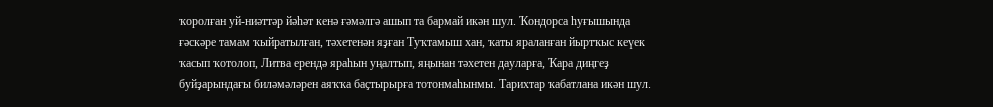ҡоролған уй-ниәттәр йәһәт кенә ғәмәлгә ашып та бармай икән шул. Ҡондорса һуғышында ғәскәре тамам ҡыйратылған, тәхетенән яҙған Туҡтамыш хан, ҡаты яраланған йыртҡыс кеүек ҡасып ҡотолоп, Литва ерендә яраһын уңалтып, яңынан тәхетен дауларға, Ҡара диңгеҙ буйҙарындағы биләмәләрен аяҡҡа баҫтырырға тотонмаһынмы. Тарихтар ҡабатлана икән шул.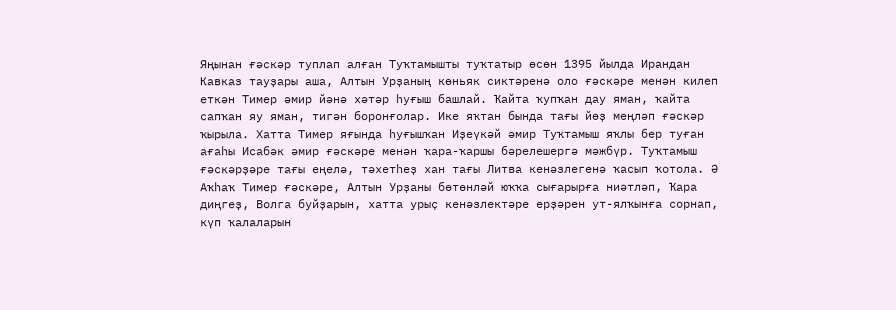Яңынан ғәскәр туплап алған Туҡтамышты туҡтатыр өсөн 1395 йылда Ирандан Кавказ тауҙары аша, Алтын Урҙаның көньяк сиктәренә оло ғәскәре менән килеп еткән Тимер әмир йәнә хәтәр һуғыш башлай. Ҡайта ҡупҡан дау яман, ҡайта сапҡан яу яман, тигән боронғолар. Ике яҡтан бында тағы йөҙ меңләп ғәскәр ҡырыла. Хатта Тимер яғында һуғышҡан Иҙеүкәй әмир Туҡтамыш яҡлы бер туған ағаһы Исабәк әмир ғәскәре менән ҡара-ҡаршы бәрелешергә мәжбүр. Туҡтамыш ғәскәрҙәре тағы еңелә, тәхетһеҙ хан тағы Литва кенәзлегенә ҡасып ҡотола. Ә Аҡһаҡ Тимер ғәскәре, Алтын Урҙаны бөтөнләй юҡҡа сығарырға ниәтләп, Ҡара диңгеҙ, Волга буйҙарын, хатта урыҫ кенәзлектәре ерҙәрен ут-ялҡынға сорнап, күп ҡалаларын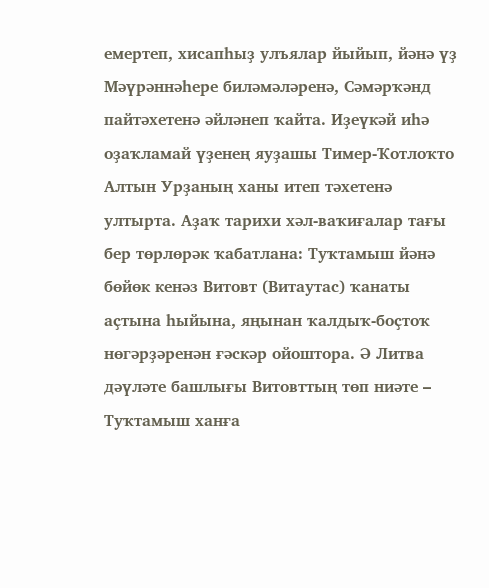емертеп, хисапһыҙ улъялар йыйып, йәнә үҙ Мәүрәннәһере биләмәләренә, Сәмәрҡәнд пайтәхетенә әйләнеп ҡайта. Иҙеүкәй иһә оҙаҡламай үҙенең яуҙашы Тимер-Ҡотлоҡто Алтын Урҙаның ханы итеп тәхетенә ултырта. Аҙаҡ тарихи хәл-ваҡиғалар тағы бер төрлөрәк ҡабатлана: Туҡтамыш йәнә бөйөк кенәз Витовт (Витаутас) ҡанаты аҫтына һыйына, яңынан ҡалдыҡ-боҫтоҡ нөгәрҙәренән ғәскәр ойоштора. Ә Литва дәүләте башлығы Витовттың төп ниәте – Туҡтамыш ханға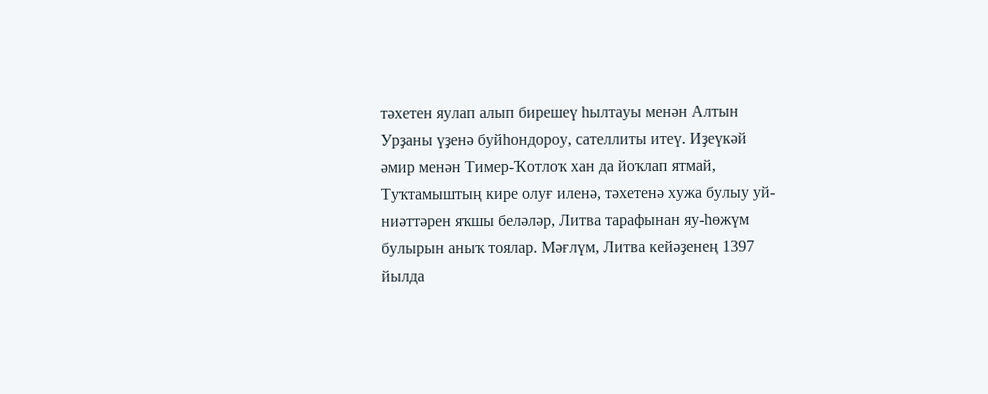тәхетен яулап алып бирешеү һылтауы менән Алтын Урҙаны үҙенә буйһондороу, сателлиты итеү. Иҙеүкәй әмир менән Тимер-Ҡотлоҡ хан да йоҡлап ятмай, Туҡтамыштың кире олуғ иленә, тәхетенә хужа булыу уй-ниәттәрен яҡшы беләләр, Литва тарафынан яу-һөжүм булырын аныҡ тоялар. Мәғлүм, Литва кейәҙенең 1397 йылда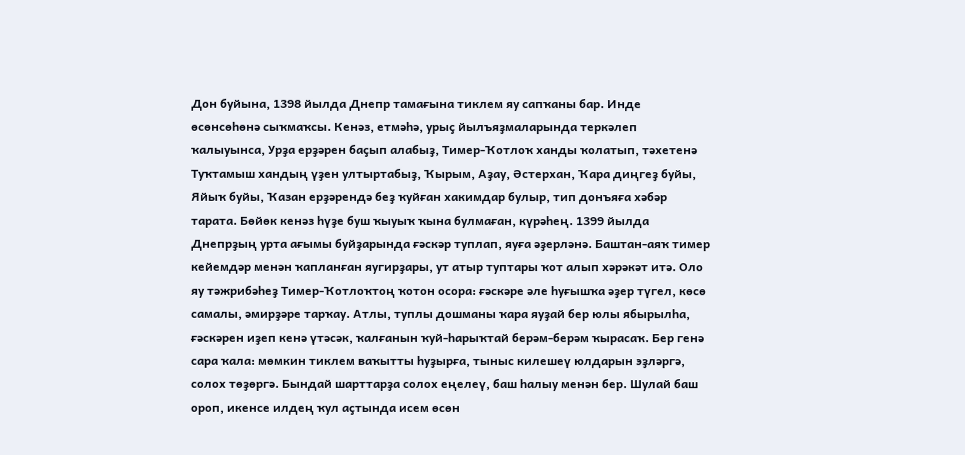Дон буйына, 1398 йылда Днепр тамағына тиклем яу сапҡаны бар. Инде өсөнсөһөнә сыҡмаҡсы. Кенәз, етмәһә, урыҫ йылъяҙмаларында теркәлеп ҡалыуынса, Урҙа ерҙәрен баҫып алабыҙ, Тимер-Ҡотлоҡ ханды ҡолатып, тәхетенә Туҡтамыш хандың үҙен ултыртабыҙ, Ҡырым, Аҙау, Әстерхан, Ҡара диңгеҙ буйы, Яйыҡ буйы, Ҡазан ерҙәрендә беҙ ҡуйған хакимдар булыр, тип донъяға хәбәр тарата. Бөйөк кенәз һүҙе буш ҡыуыҡ ҡына булмаған, күрәһең. 1399 йылда Днепрҙың урта ағымы буйҙарында ғәскәр туплап, яуға әҙерләнә. Баштан-аяҡ тимер кейемдәр менән ҡапланған яугирҙары, ут атыр туптары ҡот алып хәрәкәт итә. Оло яу тәжрибәһеҙ Тимер-Ҡотлоҡтоң ҡотон осора: ғәскәре әле һуғышҡа әҙер түгел, көсө самалы, әмирҙәре тарҡау. Атлы, туплы дошманы ҡара яуҙай бер юлы ябырылһа, ғәскәрен иҙеп кенә үтәсәк, ҡалғанын ҡуй-һарыҡтай берәм-берәм ҡырасаҡ. Бер генә сара ҡала: мөмкин тиклем ваҡытты һуҙырға, тыныс килешеү юлдарын эҙләргә, солох төҙөргә. Бындай шарттарҙа солох еңелеү, баш һалыу менән бер. Шулай баш ороп, икенсе илдең ҡул аҫтында исем өсөн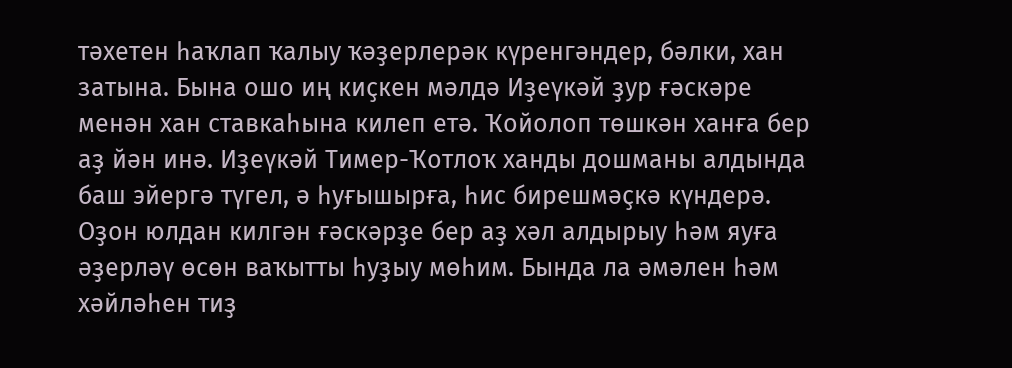тәхетен һаҡлап ҡалыу ҡәҙерлерәк күренгәндер, бәлки, хан затына. Бына ошо иң киҫкен мәлдә Иҙеүкәй ҙур ғәскәре менән хан ставкаһына килеп етә. Ҡойолоп төшкән ханға бер аҙ йән инә. Иҙеүкәй Тимер-Ҡотлоҡ ханды дошманы алдында баш эйергә түгел, ә һуғышырға, һис бирешмәҫкә күндерә. Оҙон юлдан килгән ғәскәрҙе бер аҙ хәл алдырыу һәм яуға әҙерләү өсөн ваҡытты һуҙыу мөһим. Бында ла әмәлен һәм хәйләһен тиҙ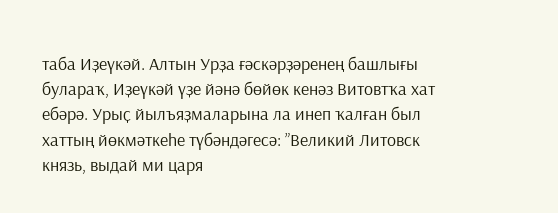таба Иҙеүкәй. Алтын Урҙа ғәскәрҙәренең башлығы булараҡ, Иҙеүкәй үҙе йәнә бөйөк кенәз Витовтҡа хат ебәрә. Урыҫ йылъяҙмаларына ла инеп ҡалған был хаттың йөкмәткеһе түбәндәгесә: ”Великий Литовск князь, выдай ми царя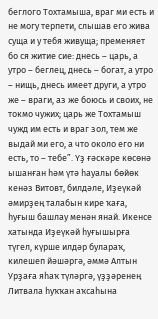беглого Тохтамыша, враг ми есть и не могу терпети, слышав его жива суща и у тебя живуща; пременяет бо ся житие сие: днесь – царь, а утро – беглец, днесь – богат, а утро – нищь, днесь имеет други, а утро же – враги, аз же боюсь и своих, не токмо чужих; царь же Тохтамыш чужд им есть и враг зол, тем же выдай ми его, а что около его ни есть, то – тебе”. Үҙ ғәскәре көсөнә ышанған һәм үтә һауалы бөйөк кенәз Витовт, билдәле, Иҙеүкәй әмирҙең талабын кире ҡаға, һуғыш башлау менән янай. Икенсе хатында Иҙеүкәй һуғышырға түгел, күрше илдәр булараҡ, килешеп йәшәргә, әммә Алтын Урҙаға яһаҡ түләргә, үҙҙәренең Литвала һуҡҡан аҡсаһына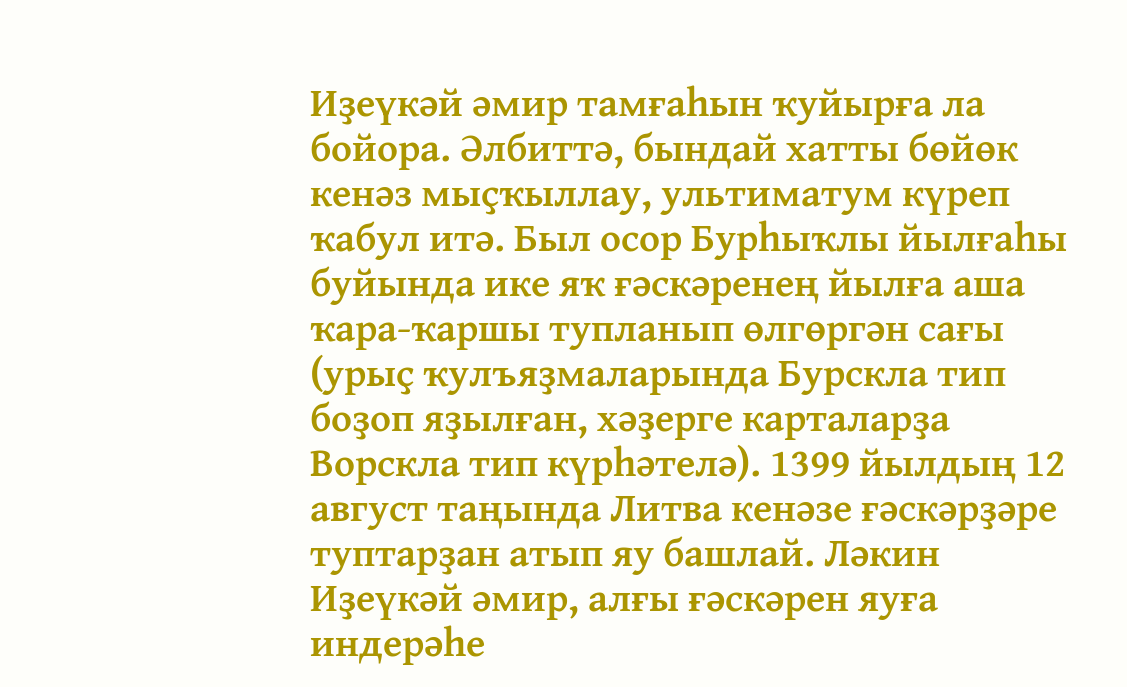Иҙеүкәй әмир тамғаһын ҡуйырға ла бойора. Әлбиттә, бындай хатты бөйөк кенәз мыҫҡыллау, ультиматум күреп ҡабул итә. Был осор Бурһыҡлы йылғаһы буйында ике яҡ ғәскәренең йылға аша ҡара-ҡаршы тупланып өлгөргән сағы (урыҫ ҡулъяҙмаларында Бурскла тип боҙоп яҙылған, хәҙерге карталарҙа Ворскла тип күрһәтелә). 1399 йылдың 12 август таңында Литва кенәзе ғәскәрҙәре туптарҙан атып яу башлай. Ләкин Иҙеүкәй әмир, алғы ғәскәрен яуға индерәһе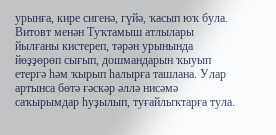урынға, кире сигенә, гүйә, ҡасып юҡ була. Витовт менән Туҡтамыш атлылары йылғаны кистереп, тәрән урынында йөҙҙөрөп сығып, дошмандарын ҡыуып етергә һәм ҡырып һалырға ташлана. Улар артынса бөтә ғәскәр әллә нисәмә саҡырымдар һуҙылып, туғайлыҡтарға тула.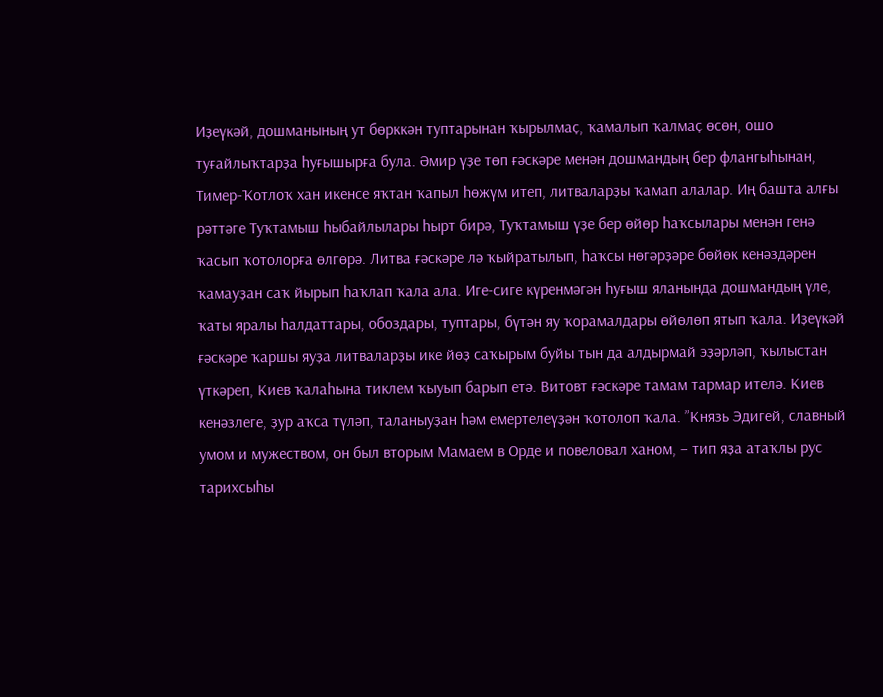Иҙеүкәй, дошманының ут бөрккән туптарынан ҡырылмаҫ, ҡамалып ҡалмаҫ өсөн, ошо туғайлыҡтарҙа һуғышырға була. Әмир үҙе төп ғәскәре менән дошмандың бер флангыһынан, Тимер-Ҡотлоҡ хан икенсе яҡтан ҡапыл һөжүм итеп, литваларҙы ҡамап алалар. Иң башта алғы рәттәге Туҡтамыш һыбайлылары һырт бирә, Туҡтамыш үҙе бер өйөр һаҡсылары менән генә ҡасып ҡотолорға өлгөрә. Литва ғәскәре лә ҡыйратылып, һаҡсы нөгәрҙәре бөйөк кенәздәрен ҡамауҙан саҡ йырып һаҡлап ҡала ала. Иге-сиге күренмәгән һуғыш яланында дошмандың үле, ҡаты яралы һалдаттары, обоздары, туптары, бүтән яу ҡорамалдары өйөлөп ятып ҡала. Иҙеүкәй ғәскәре ҡаршы яуҙа литваларҙы ике йөҙ саҡырым буйы тын да алдырмай эҙәрләп, ҡылыстан үткәреп, Киев ҡалаһына тиклем ҡыуып барып етә. Витовт ғәскәре тамам тармар ителә. Киев кенәзлеге, ҙур аҡса түләп, таланыуҙан һәм емертелеүҙән ҡотолоп ҡала. ”Князь Эдигей, славный умом и мужеством, он был вторым Мамаем в Орде и повеловал ханом, – тип яҙа атаҡлы рус тарихсыһы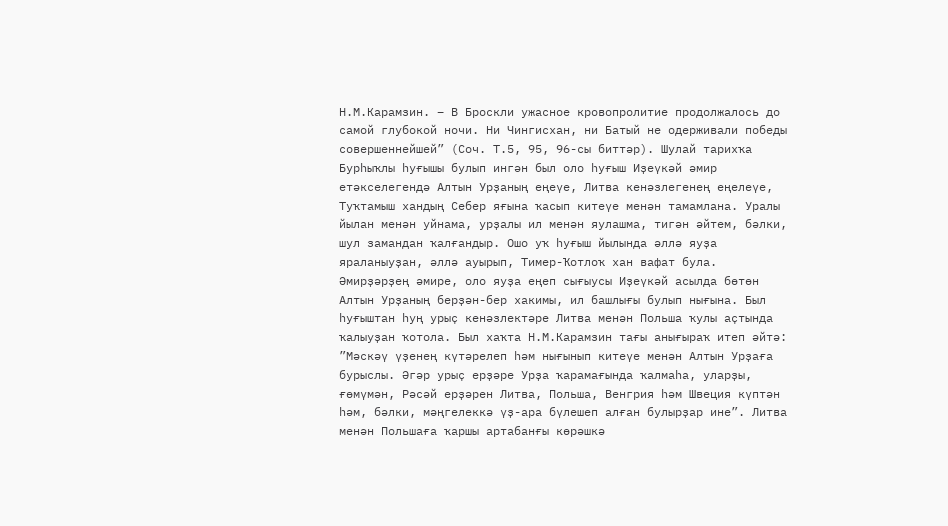Н.М.Карамзин. – В Броскли ужасное кровопролитие продолжалось до самой глубокой ночи. Ни Чингисхан, ни Батый не одерживали победы совершеннейшей” (Соч. Т.5, 95, 96-сы биттәр). Шулай тарихҡа Бурһыҡлы һуғышы булып ингән был оло һуғыш Иҙеүкәй әмир етәкселегендә Алтын Урҙаның еңеүе, Литва кенәзлегенең еңелеүе, Туҡтамыш хандың Себер яғына ҡасып китеүе менән тамамлана. Уралы йылан менән уйнама, урҙалы ил менән яулашма, тигән әйтем, бәлки, шул замандан ҡалғандыр. Ошо уҡ һуғыш йылында әллә яуҙа яраланыуҙан, әллә ауырып, Тимер-Ҡотлоҡ хан вафат була. Әмирҙәрҙең әмире, оло яуҙа еңеп сығыусы Иҙеүкәй асылда бөтөн Алтын Урҙаның берҙән-бер хакимы, ил башлығы булып нығына. Был һуғыштан һуң урыҫ кенәзлектәре Литва менән Польша ҡулы аҫтында ҡалыуҙан ҡотола. Был хаҡта Н.М.Карамзин тағы анығыраҡ итеп әйтә: ”Мәскәү үҙенең күтәрелеп һәм нығынып китеүе менән Алтын Урҙаға бурыслы. Әгәр урыҫ ерҙәре Урҙа ҡарамағында ҡалмаһа, уларҙы, ғөмүмән, Рәсәй ерҙәрен Литва, Польша, Венгрия һәм Швеция күптән һәм, бәлки, мәңгелеккә үҙ-ара бүлешеп алған булырҙар ине”. Литва менән Польшаға ҡаршы артабанғы көрәшкә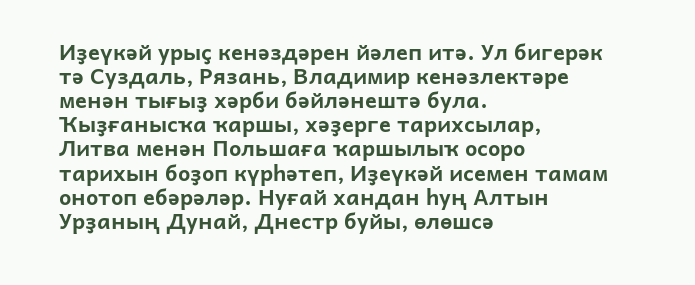Иҙеүкәй урыҫ кенәздәрен йәлеп итә. Ул бигерәк тә Суздаль, Рязань, Владимир кенәзлектәре менән тығыҙ хәрби бәйләнештә була. Ҡыҙғанысҡа ҡаршы, хәҙерге тарихсылар, Литва менән Польшаға ҡаршылыҡ осоро тарихын боҙоп күрһәтеп, Иҙеүкәй исемен тамам онотоп ебәрәләр. Нуғай хандан һуң Алтын Урҙаның Дунай, Днестр буйы, өлөшсә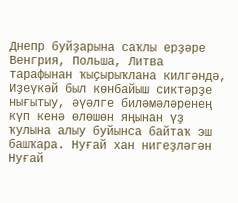Днепр буйҙарына саҡлы ерҙәре Венгрия, Польша, Литва тарафынан ҡыҫырыҡлана килгәндә, Иҙеүкәй был көнбайыш сиктәрҙе нығытыу, әүәлге биләмәләренең күп кенә өлөшөн яңынан үҙ ҡулына алыу буйынса байтаҡ эш башҡара. Нуғай хан нигеҙләгән Нуғай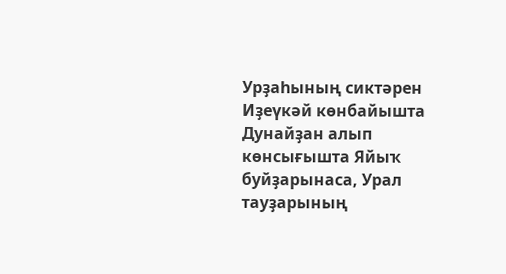Урҙаһының сиктәрен Иҙеүкәй көнбайышта Дунайҙан алып көнсығышта Яйыҡ буйҙарынаса, Урал тауҙарының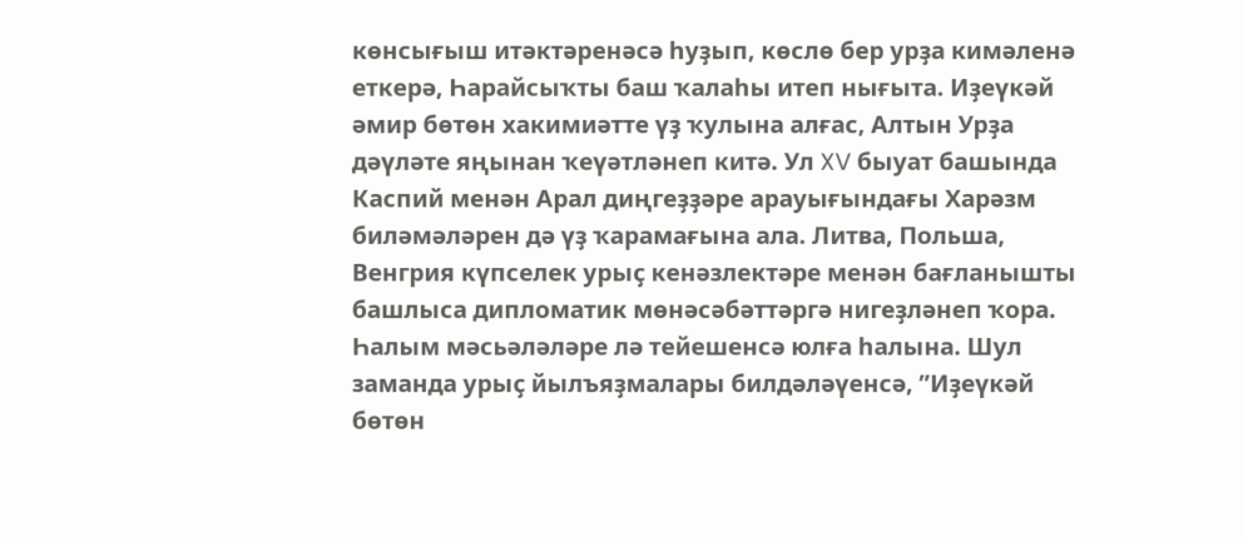көнсығыш итәктәренәсә һуҙып, көслө бер урҙа кимәленә еткерә, Һарайсыҡты баш ҡалаһы итеп нығыта. Иҙеүкәй әмир бөтөн хакимиәтте үҙ ҡулына алғас, Алтын Урҙа дәүләте яңынан ҡеүәтләнеп китә. Ул XV быуат башында Каспий менән Арал диңгеҙҙәре арауығындағы Харәзм биләмәләрен дә үҙ ҡарамағына ала. Литва, Польша, Венгрия күпселек урыҫ кенәзлектәре менән бағланышты башлыса дипломатик мөнәсәбәттәргә нигеҙләнеп ҡора. Һалым мәсьәләләре лә тейешенсә юлға һалына. Шул заманда урыҫ йылъяҙмалары билдәләүенсә, ”Иҙеүкәй бөтөн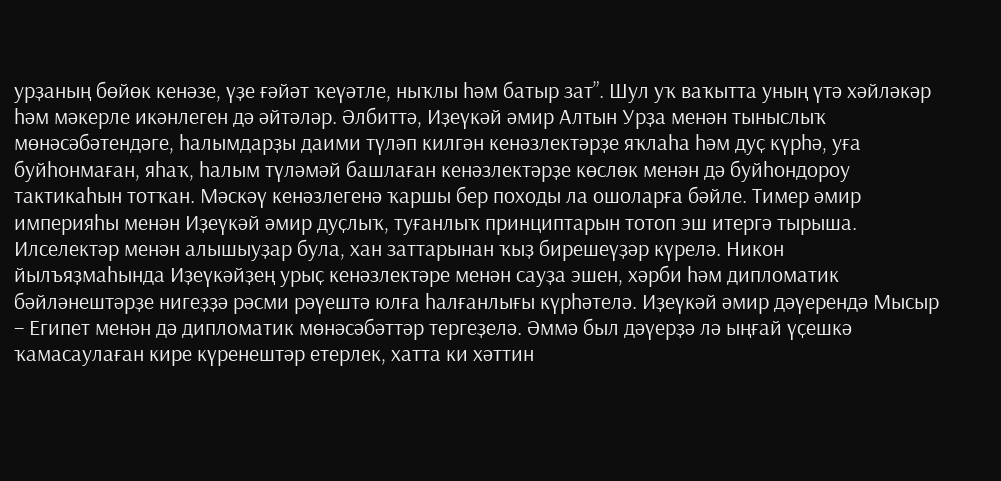урҙаның бөйөк кенәзе, үҙе ғәйәт ҡеүәтле, ныҡлы һәм батыр зат”. Шул уҡ ваҡытта уның үтә хәйләкәр һәм мәкерле икәнлеген дә әйтәләр. Әлбиттә, Иҙеүкәй әмир Алтын Урҙа менән тыныслыҡ мөнәсәбәтендәге, һалымдарҙы даими түләп килгән кенәзлектәрҙе яҡлаһа һәм дуҫ күрһә, уға буйһонмаған, яһаҡ, һалым түләмәй башлаған кенәзлектәрҙе көслөк менән дә буйһондороу тактикаһын тотҡан. Мәскәү кенәзлегенә ҡаршы бер походы ла ошоларға бәйле. Тимер әмир империяһы менән Иҙеүкәй әмир дуҫлыҡ, туғанлыҡ принциптарын тотоп эш итергә тырыша. Илселектәр менән алышыуҙар була, хан заттарынан ҡыҙ бирешеүҙәр күрелә. Никон йылъяҙмаһында Иҙеүкәйҙең урыҫ кенәзлектәре менән сауҙа эшен, хәрби һәм дипломатик бәйләнештәрҙе нигеҙҙә рәсми рәүештә юлға һалғанлығы күрһәтелә. Иҙеүкәй әмир дәүерендә Мысыр – Египет менән дә дипломатик мөнәсәбәттәр тергеҙелә. Әммә был дәүерҙә лә ыңғай үҫешкә ҡамасаулаған кире күренештәр етерлек, хатта ки хәттин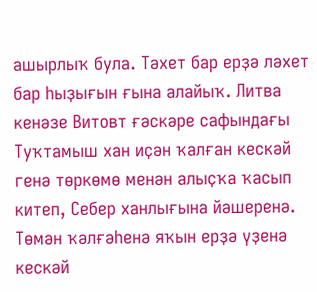ашырлыҡ була. Тәхет бар ерҙә ләхет бар һыҙығын ғына алайыҡ. Литва кенәзе Витовт ғәскәре сафындағы Туҡтамыш хан иҫән ҡалған кескәй генә төркөмө менән алыҫҡа ҡасып китеп, Себер ханлығына йәшеренә. Төмән ҡәлғәһенә яҡын ерҙә үҙенә кескәй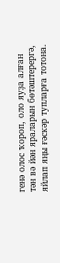генә олос ҡороп, оло яуҙа алған тән вә йән яраларын бөтәштерергә, яйлап яңы ғәскәр тупларға тотона.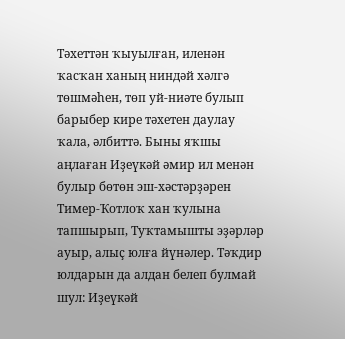Тәхеттән ҡыуылған, иленән ҡасҡан ханың ниндәй хәлгә төшмәһен, төп уй-ниәте булып барыбер кире тәхетен даулау ҡала, әлбиттә. Быны яҡшы аңлаған Иҙеүкәй әмир ил менән булыр бөтөн эш-хәстәрҙәрен Тимер-Ҡотлоҡ хан ҡулына тапшырып, Туҡтамышты эҙәрләр ауыр, алыҫ юлға йүнәлер. Тәҡдир юлдарын да алдан белеп булмай шул: Иҙеүкәй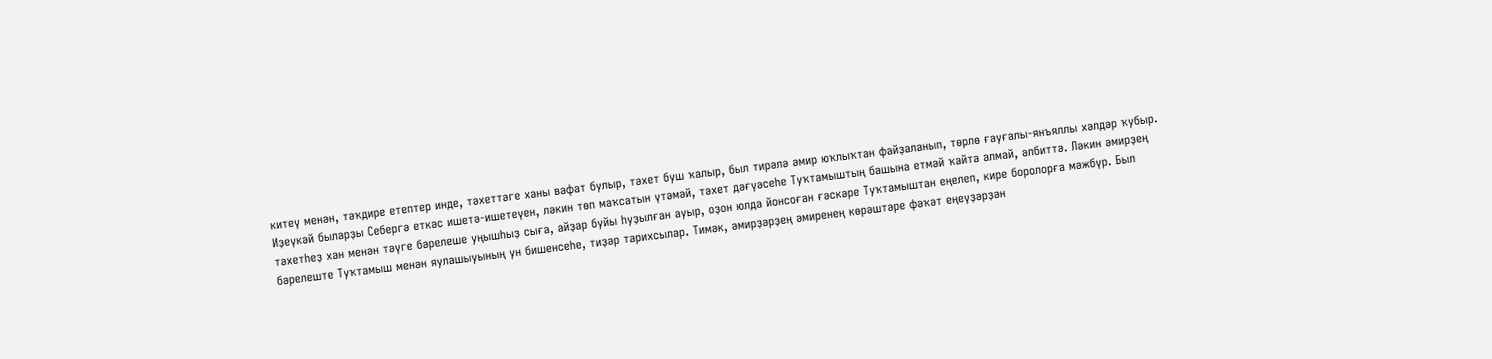китеү менән, тәҡдире етептер инде, тәхеттәге ханы вафат булыр, тәхет буш ҡалыр, был тирәлә әмир юҡлыҡтан файҙаланып, төрлө ғауғалы-янъяллы хәлдәр ҡубыр. Иҙеүкәй быларҙы Себергә еткәс ишетә-ишетеүен, ләкин төп маҡсатын үтәмәй, тәхет дәғүәсеһе Туҡтамыштың башына етмәй ҡайта алмай, әлбиттә. Ләкин әмирҙең тәхетһеҙ хан менән тәүге бәрелеше уңышһыҙ сыға, айҙар буйы һуҙылған ауыр, оҙон юлда йонсоған ғәскәре Туҡтамыштан еңелеп, кире боролорға мәжбүр. Был бәрелеште Туҡтамыш менән яулашыуының ун бишенсеһе, тиҙәр тарихсылар. Тимәк, әмирҙәрҙең әмиренең көрәштәре фәҡәт еңеүҙәрҙән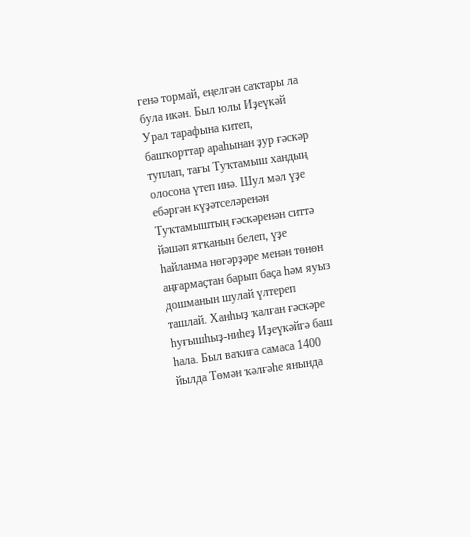генә тормай, еңелгән саҡтары ла була икән. Был юлы Иҙеүкәй Урал тарафына китеп, башҡорттар араһынан ҙур ғәскәр туплап, тағы Туҡтамыш хандың олосона үтеп инә. Шул мәл үҙе ебәргән күҙәтселәренән Туҡтамыштың ғәскәренән ситтә йәшәп ятҡанын белеп, үҙе һайланма нөгәрҙәре менән төнөн аңғармаҫтан барып баҫа һәм яуыз дошманын шулай үлтереп ташлай. Ханһыҙ ҡалған ғәскәре һуғышһыҙ-ниһеҙ Иҙеүкәйгә баш һала. Был ваҡиға самаса 1400 йылда Төмән ҡәлғәһе янында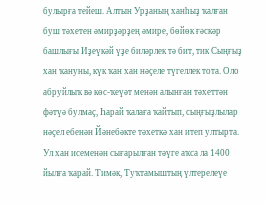булырға тейеш. Алтын Урҙаның ханһыҙ ҡалған буш тәхетен әмирҙәрҙең әмире, бөйөк ғәскәр башлығы Иҙеүкәй үҙе биләрлек тә бит, тик Сыңғыҙ хан ҡануны, күк ҡан хан нәҫеле түгеллек тота. Оло абруйлыҡ вә көс-ҡеүәт менән алынған тәхеттән фәтүә булмаҫ, Һарай ҡалаға ҡайтып, сыңғыҙлылар нәҫел ебенән Йәнебәкте тәхеткә хан итеп ултырта. Ул хан исеменән сығарылған тәүге аҡса ла 1400 йылға ҡарай. Тимәк, Туҡтамыштың үлтерелеүе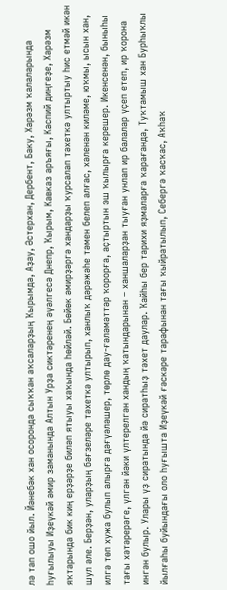лә тап ошо йыл. Йәнебәк хан осоронда сыҡҡан аҡсаларҙың Ҡырымда, Аҙау, Әстерхан, Дербент, Баку, Харәзм ҡалаларында һуғылыуы Иҙеүкәй әмир заманында Алтын Урҙа сиктәренең әүәлгесә Днепр, Ҡырым, Кавказ аръяғы, Каспий диңгеҙе, Харәзм яҡтарында бик киң ерҙәрҙе биләп ятыуы хаҡында һөйләй. Бөйөк әмирҙәргә хандарҙы ҡурсалап тәхеткә ултыртыу һис етмәй икән шул әле. Берҙән, уларҙың бәғзеләре тәхеткә ултырып, ханлыҡ дәрәжәһе тәмен белеп алғас, хәленән киләме, юҡмы, ысын хан, илгә төп хужа булып алырға дәғүәләшер, төрлө дау-ғәләмәттәр ҡорорға, аҫтыртын эш ҡылырға керешер. Икенсенән, быныһы тағы хәтәрерәге, үлгән йәки үлтерелгән хандың ҡатындарынан – ханшаларҙан тыуған унлап ир балалар үҫеп етеп, ир ҡорона ингән булыр. Улары үҙ сиратында йә сиратһыҙ тәхет даулар. Ҡайһы бер тарихи яҙмаларға ҡарағанда, Туҡтамыш хан Бурһыҡлы йылғаһы буйындағы оло һуғышта Иҙеүкәй ғәскәре тарафынан тағы ҡыйратылып, Себергә ҡасҡас, Аҡһаҡ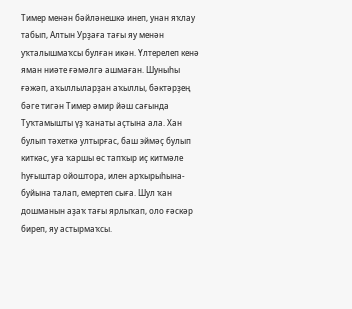Тимер менән бәйләнешкә инеп, унан яҡлау табып, Алтын Урҙаға тағы яу менән уҡталышмаҡсы булған икән. Үлтерелеп кенә яман ниәте ғәмәлгә ашмаған. Шуныһы ғәжәп, аҡыллыларҙан аҡыллы, бәктәрҙең бәге тигән Тимер әмир йәш сағында Туҡтамышты үҙ ҡанаты аҫтына ала. Хан булып тәхеткә ултырғас, баш эймәҫ булып киткәс, уға ҡаршы өс тапҡыр иҫ китмәле һуғыштар ойоштора, илен арҡырыһына-буйына талап, емертеп сыға. Шул ҡан дошманын аҙаҡ тағы ярлыҡап, оло ғәскәр биреп, яу астырмаҡсы.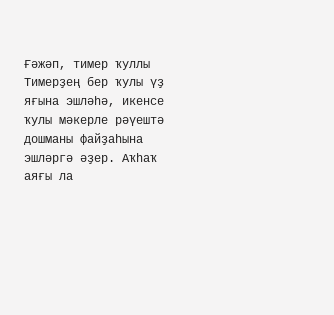Ғәжәп, тимер ҡуллы Тимерҙең бер ҡулы үҙ яғына эшләһә, икенсе ҡулы мәкерле рәүештә дошманы файҙаһына эшләргә әҙер. Аҡһаҡ аяғы ла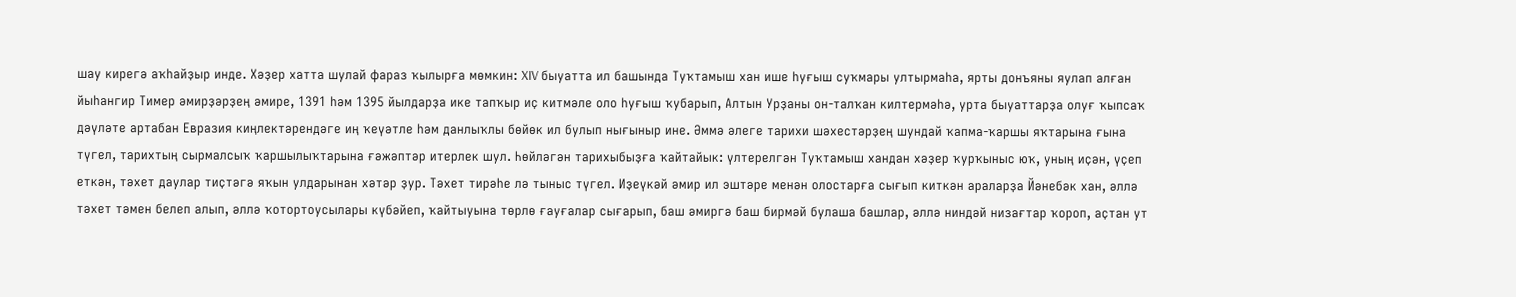шау кирегә аҡһайҙыр инде. Хәҙер хатта шулай фараз ҡылырға мөмкин: XIV быуатта ил башында Туҡтамыш хан ише һуғыш суҡмары ултырмаһа, ярты донъяны яулап алған йыһангир Тимер әмирҙәрҙең әмире, 1391 һәм 1395 йылдарҙа ике тапҡыр иҫ китмәле оло һуғыш ҡубарып, Алтын Урҙаны он-талҡан килтермәһә, урта быуаттарҙа олуғ ҡыпсаҡ дәүләте артабан Евразия киңлектәрендәге иң ҡеүәтле һәм данлыҡлы бөйөк ил булып нығыныр ине. Әммә әлеге тарихи шәхестәрҙең шундай ҡапма-ҡаршы яҡтарына ғына түгел, тарихтың сырмалсыҡ ҡаршылыҡтарына ғәжәптәр итерлек шул. Һөйләгән тарихыбыҙға ҡайтайык: үлтерелгән Туҡтамыш хандан хәҙер ҡурҡыныс юҡ, уның иҫән, үҫеп еткән, тәхет даулар тиҫтәгә яҡын улдарынан хәтәр ҙур. Тәхет тирәһе лә тыныс түгел. Иҙеүкәй әмир ил эштәре менән олостарға сығып киткән араларҙа Йәнебәк хан, әллә тәхет тәмен белеп алып, әллә ҡотортоусылары күбәйеп, ҡайтыуына төрлө ғауғалар сығарып, баш әмиргә баш бирмәй булаша башлар, әллә ниндәй низағтар ҡороп, аҫтан ут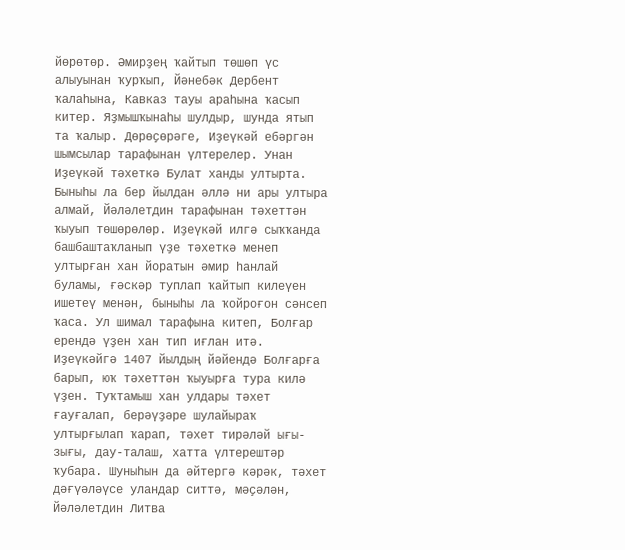йөрөтөр. Әмирҙең ҡайтып төшөп үс алыуынан ҡурҡып, Йәнебәк Дербент ҡалаһына, Кавказ тауы араһына ҡасып китер. Яҙмышҡынаһы шулдыр, шунда ятып та ҡалыр. Дөрөҫөрәге, Иҙеүкәй ебәргән шымсылар тарафынан үлтерелер. Унан Иҙеүкәй тәхеткә Булат ханды ултырта. Быныһы ла бер йылдан әллә ни ары ултыра алмай, Йәләлетдин тарафынан тәхеттән ҡыуып төшөрөлөр. Иҙеүкәй илгә сыҡҡанда башбаштаҡланып үҙе тәхеткә менеп ултырған хан йоратын әмир һанлай буламы, ғәскәр туплап ҡайтып килеүен ишетеү менән, быныһы ла ҡойроғон сәнсеп ҡаса. Ул шимал тарафына китеп, Болғар ерендә үҙен хан тип иғлан итә. Иҙеүкәйгә 1407 йылдың йәйендә Болғарға барып, юҡ тәхеттән ҡыуырға тура килә үҙен. Туҡтамыш хан улдары тәхет ғауғалап, берәүҙәре шулайыраҡ ултырғылап ҡарап, тәхет тирәләй ығы-зығы, дау-талаш, хатта үлтерештәр ҡубара. Шуныһын да әйтергә кәрәк, тәхет дәғүәләүсе уландар ситтә, мәҫәлән, Йәләлетдин Литва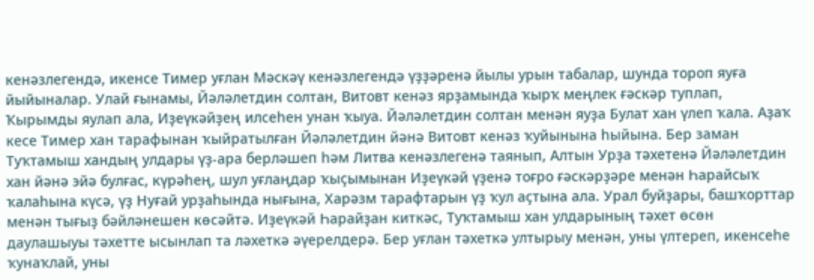кенәзлегендә, икенсе Тимер уғлан Мәскәү кенәзлегендә үҙҙәренә йылы урын табалар, шунда тороп яуға йыйыналар. Улай ғынамы, Йәләлетдин солтан, Витовт кенәз ярҙамында ҡырҡ меңлек ғәскәр туплап, Ҡырымды яулап ала, Иҙеүкәйҙең илсеһен унан ҡыуа. Йәләлетдин солтан менән яуҙа Булат хан үлеп ҡала. Аҙаҡ кесе Тимер хан тарафынан ҡыйратылған Йәләлетдин йәнә Витовт кенәз ҡуйынына һыйына. Бер заман Туҡтамыш хандың улдары үҙ-ара берләшеп һәм Литва кенәзлегенә таянып, Алтын Урҙа тәхетенә Йәләлетдин хан йәнә эйә булғас, күрәһең, шул уғлаңдар ҡыҫымынан Иҙеүкәй үҙенә тоғро ғәскәрҙәре менән Һарайсыҡ ҡалаһына күсә, үҙ Нуғай урҙаһында нығына, Харәзм тарафтарын үҙ ҡул аҫтына ала. Урал буйҙары, башҡорттар менән тығыҙ бәйләнешен көсәйтә. Иҙеүкәй Һарайҙан киткәс, Туҡтамыш хан улдарының тәхет өсөн даулашыуы тәхетте ысынлап та ләхеткә әүерелдерә. Бер уғлан тәхеткә ултырыу менән, уны үлтереп, икенсеһе ҡунаҡлай, уны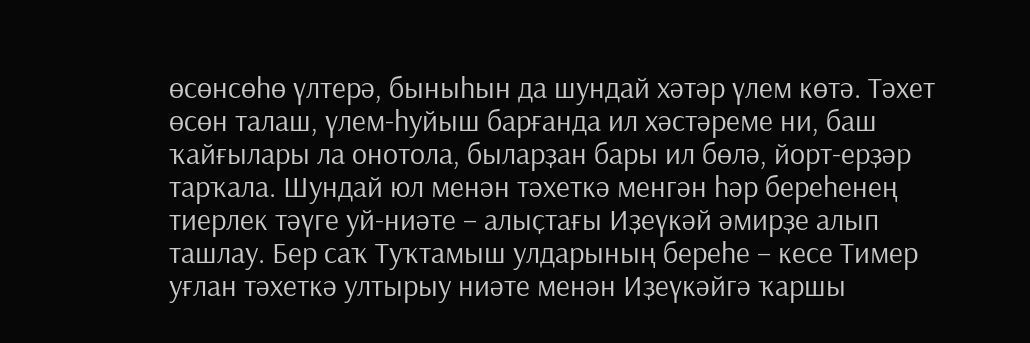өсөнсөһө үлтерә, быныһын да шундай хәтәр үлем көтә. Тәхет өсөн талаш, үлем-һуйыш барғанда ил хәстәреме ни, баш ҡайғылары ла онотола, быларҙан бары ил бөлә, йорт-ерҙәр тарҡала. Шундай юл менән тәхеткә менгән һәр береһенең тиерлек тәүге уй-ниәте – алыҫтағы Иҙеүкәй әмирҙе алып ташлау. Бер саҡ Туҡтамыш улдарының береһе – кесе Тимер уғлан тәхеткә ултырыу ниәте менән Иҙеүкәйгә ҡаршы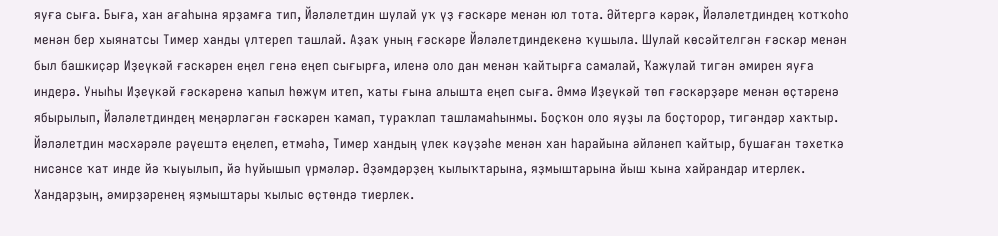яуға сыға. Быға, хан ағаһына ярҙамға тип, Йәләлетдин шулай уҡ үҙ ғәскәре менән юл тота. Әйтергә кәрәк, Йәләлетдиндең ҡотҡоһо менән бер хыянатсы Тимер ханды үлтереп ташлай. Аҙаҡ уның ғәскәре Йәләлетдиндекенә ҡушыла. Шулай көсәйтелгән ғәскәр менән был башкиҫәр Иҙеүкәй ғәскәрен еңел генә еңеп сығырға, иленә оло дан менән ҡайтырға самалай, Ҡажулай тигән әмирен яуға индерә. Уныһы Иҙеүкәй ғәскәренә ҡапыл һөжүм итеп, ҡаты ғына алышта еңеп сыға. Әммә Иҙеүкәй төп ғәскәрҙәре менән өҫтәренә ябырылып, Йәләлетдиндең меңәрләгән ғәскәрен ҡамап, тураҡлап ташламаһынмы. Боҫҡон оло яуҙы ла боҫторор, тигәндәр хаҡтыр. Йәләлетдин мәсхәрәле рәүештә еңелеп, етмәһә, Тимер хандың үлек кәүҙәһе менән хан һарайына әйләнеп ҡайтыр, бушаған тәхеткә нисәнсе ҡат инде йә ҡыуылып, йә һуйышып үрмәләр. Әҙәмдәрҙең ҡылыҡтарына, яҙмыштарына йыш ҡына хайрандар итерлек. Хандарҙың, әмирҙәренең яҙмыштары ҡылыс өҫтөндә тиерлек.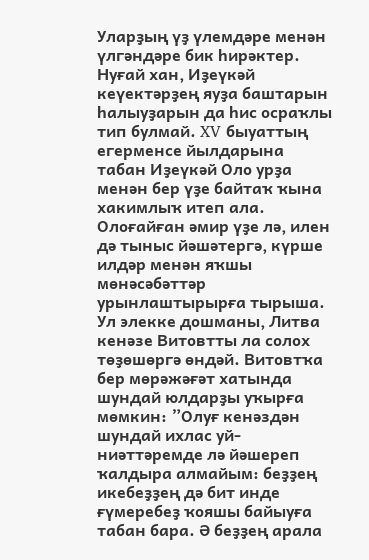Уларҙың үҙ үлемдәре менән үлгәндәре бик һирәктер. Нуғай хан, Иҙеүкәй кеүектәрҙең яуҙа баштарын һалыуҙарын да һис осраҡлы тип булмай. XV быуаттың егерменсе йылдарына табан Иҙеүкәй Оло урҙа менән бер үҙе байтаҡ ҡына хакимлыҡ итеп ала. Олоғайған әмир үҙе лә, илен дә тыныс йәшәтергә, күрше илдәр менән яҡшы мөнәсәбәттәр урынлаштырырға тырыша. Ул элекке дошманы, Литва кенәзе Витовтты ла солох төҙөшөргә өндәй. Витовтҡа бер мөрәжәғәт хатында шундай юлдарҙы уҡырға мөмкин: ”Олуғ кенәздән шундай ихлас уй-ниәттәремде лә йәшереп ҡалдыра алмайым: беҙҙең икебеҙҙең дә бит инде ғүмеребеҙ ҡояшы байыуға табан бара. Ә беҙҙең арала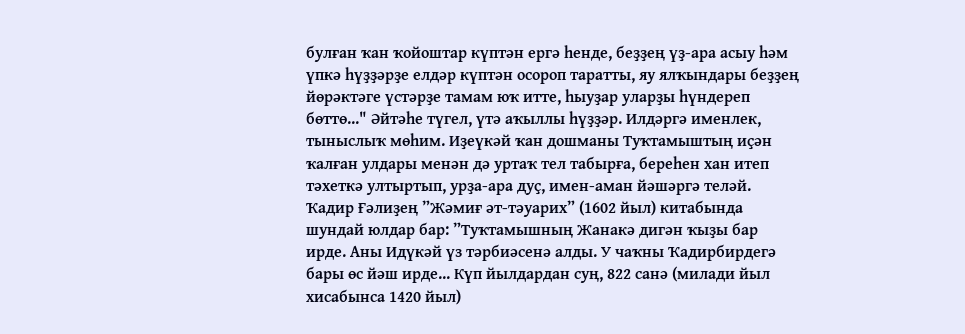булған ҡан ҡойоштар күптән ергә һенде, беҙҙең үҙ-ара асыу һәм үпкә һүҙҙәрҙе елдәр күптән осороп таратты, яу ялҡындары беҙҙең йөрәктәге үстәрҙе тамам юҡ итте, һыуҙар уларҙы һүндереп бөттө..." Әйтәһе түгел, үтә аҡыллы һүҙҙәр. Илдәргә именлек, тыныслыҡ мөһим. Иҙеүкәй ҡан дошманы Туҡтамыштың иҫән ҡалған улдары менән дә уртаҡ тел табырға, береһен хан итеп тәхеткә ултыртып, урҙа-ара дуҫ, имен-аман йәшәргә теләй. Ҡадир Ғәлиҙең ”Жәмиғ әт-тәуарих” (1602 йыл) китабында шундай юлдар бар: ”Туҡтамышның Жанакә дигән ҡыҙы бар ирде. Аны Идүкәй үз тәрбиәсенә алды. У чаҡны Ҡадирбирдегә бары өс йәш ирде... Күп йылдардан суң, 822 санә (милади йыл хисабынса 1420 йыл)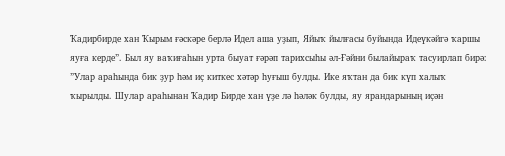Ҡадирбирде хан Ҡырым ғәскәре берлә Идел аша уҙып, Яйыҡ йылғасы буйында Идеүкәйгә ҡаршы яуға керде”. Был яу ваҡиғаһын урта быуат ғәрәп тарихсыһы әл-Ғәйни былайыраҡ тасуирлап бирә: ”Улар араһында бик ҙур һәм иҫ киткес хәтәр һуғыш булды. Ике яҡтан да бик күп халыҡ ҡырылды. Шулар араһынан Ҡадир Бирде хан үҙе лә һәләк булды, яу ярандарының иҫән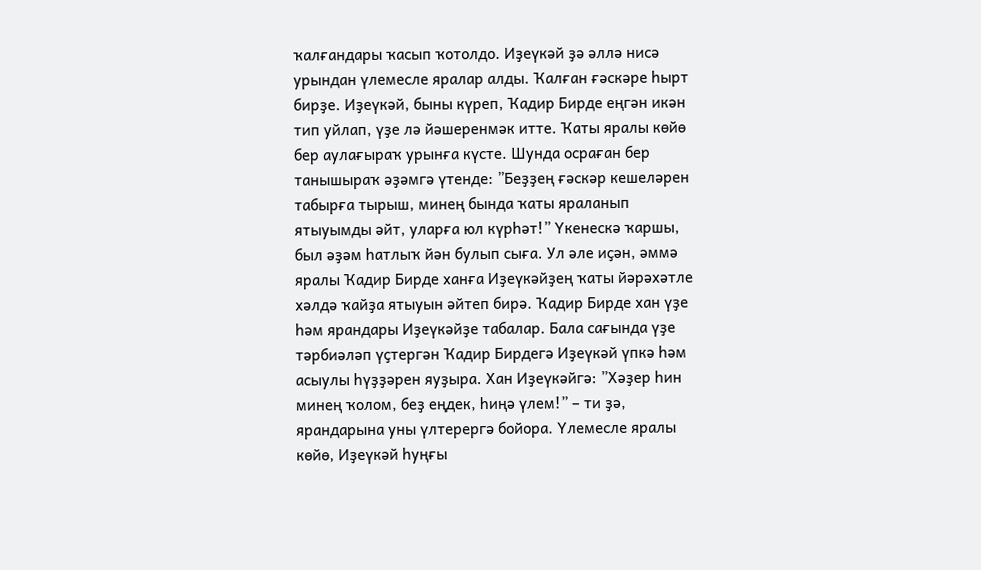ҡалғандары ҡасып ҡотолдо. Иҙеүкәй ҙә әллә нисә урындан үлемесле яралар алды. Ҡалған ғәскәре һырт бирҙе. Иҙеүкәй, быны күреп, Ҡадир Бирде еңгән икән тип уйлап, үҙе лә йәшеренмәк итте. Ҡаты яралы көйө бер аулағыраҡ урынға күсте. Шунда осраған бер танышыраҡ әҙәмгә үтенде: ”Беҙҙең ғәскәр кешеләрен табырға тырыш, минең бында ҡаты яраланып ятыуымды әйт, уларға юл күрһәт!” Үкенескә ҡаршы, был әҙәм һатлыҡ йән булып сыға. Ул әле иҫән, әммә яралы Ҡадир Бирде ханға Иҙеүкәйҙең ҡаты йәрәхәтле хәлдә ҡайҙа ятыуын әйтеп бирә. Ҡадир Бирде хан үҙе һәм ярандары Иҙеүкәйҙе табалар. Бала сағында үҙе тәрбиәләп үҫтергән Ҡадир Бирдегә Иҙеүкәй үпкә һәм асыулы һүҙҙәрен яуҙыра. Хан Иҙеүкәйгә: ”Хәҙер һин минең ҡолом, беҙ еңдек, һиңә үлем!” – ти ҙә, ярандарына уны үлтерергә бойора. Үлемесле яралы көйө, Иҙеүкәй һуңғы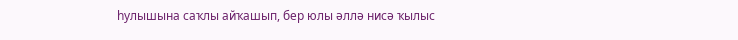һулышына саҡлы айҡашып, бер юлы әллә нисә ҡылыс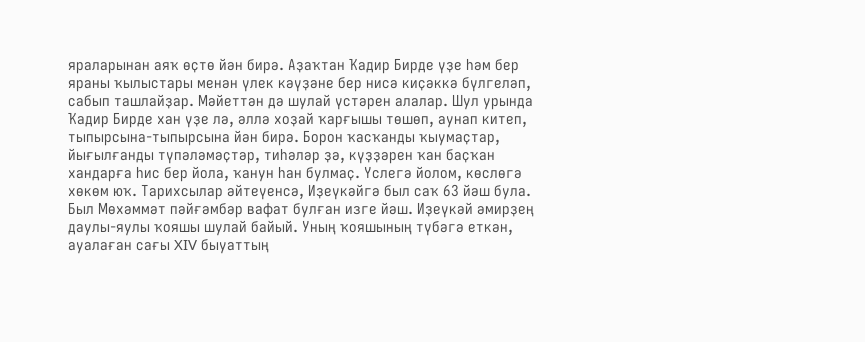яраларынан аяҡ өҫтө йән бирә. Аҙаҡтан Ҡадир Бирде үҙе һәм бер яраны ҡылыстары менән үлек кәүҙәне бер нисә киҫәккә бүлгеләп, сабып ташлайҙар. Мәйеттән дә шулай үстәрен алалар. Шул урында Ҡадир Бирде хан үҙе лә, әллә хоҙай ҡарғышы төшөп, аунап китеп, тыпырсына-тыпырсына йән бирә. Борон ҡасҡанды ҡыумаҫтар, йығылғанды түпәләмәҫтәр, тиһәләр ҙә, күҙҙәрен ҡан баҫҡан хандарға һис бер йола, ҡанун һан булмаҫ. Үслегә йолом, көслөгә хөкөм юҡ. Тарихсылар әйтеүенсә, Иҙеүкәйгә был саҡ 63 йәш була. Был Мөхәммәт пәйғәмбәр вафат булған изге йәш. Иҙеүкәй әмирҙең даулы-яулы ҡояшы шулай байый. Уның ҡояшының түбәгә еткән, ауалаған сағы XIV быуаттың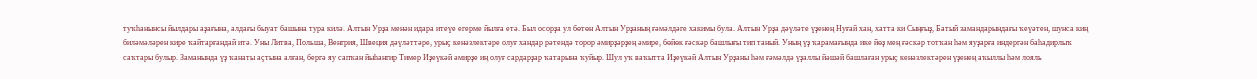туҡһанынсы йылдары аҙағына, алдағы быуат башына тура килә. Алтын Урҙа менән идара итеүе егерме йылға етә. Был осорҙа ул бөтөн Алтын Урҙаның ғәмәлдәге хакимы була. Алтын Урҙа дәүләте үҙенең Нуғай хан, хатта ки Сыңғыҙ, Батый замандарындағы ҡеүәтен, шунса киң биләмәләрен кире ҡайтарғандай итә. Уны Литва, Польша, Венгрия, Швеция дәүләттәре, урыҫ кенәзлектәре олуғ хандар рәтендә торор әмирҙәрҙең әмире, бөйөк ғәскәр башлығы тип таный. Уның үҙ ҡарамағында ике йөҙ мең ғәскәр тотҡан һәм яуҙарға индергән баһадирлыҡ саҡтары булыр. Заманында үҙ ҡанаты аҫтына алған, бергә яу сапҡан йыһангир Тимер Иҙеүкәй әмирҙе иң олуғ сардарҙар ҡатарына ҡуйыр. Шул уҡ ваҡытта Иҙеүкәй Алтын Урҙаны һәм ғәмәлдә үҙаллы йәшәй башлаған урыҫ кенәзлектәрен үҙенең аҡыллы һәм лояль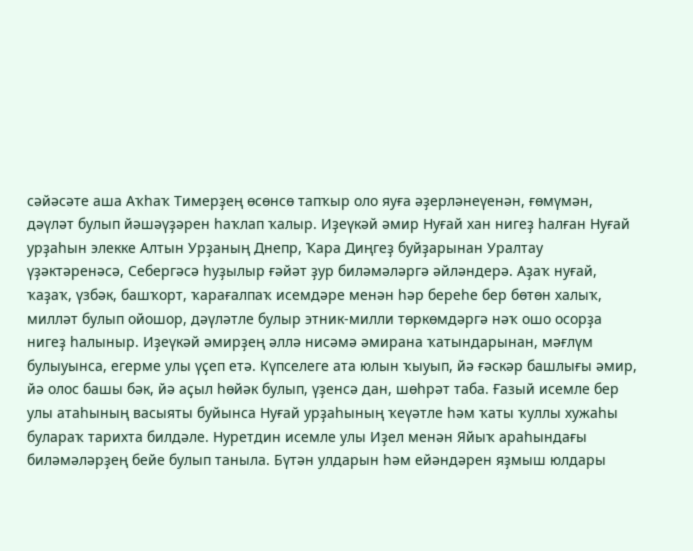сәйәсәте аша Аҡһаҡ Тимерҙең өсөнсө тапҡыр оло яуға әҙерләнеүенән, ғөмүмән, дәүләт булып йәшәүҙәрен һаҡлап ҡалыр. Иҙеүкәй әмир Нуғай хан нигеҙ һалған Нуғай урҙаһын элекке Алтын Урҙаның Днепр, Ҡара Диңгеҙ буйҙарынан Уралтау үҙәктәренәсә, Себергәсә һуҙылыр ғәйәт ҙур биләмәләргә әйләндерә. Аҙаҡ нуғай, ҡаҙаҡ, үзбәк, башҡорт, ҡарағалпаҡ исемдәре менән һәр береһе бер бөтөн халыҡ, милләт булып ойошор, дәүләтле булыр этник-милли төркөмдәргә нәҡ ошо осорҙа нигеҙ һалыныр. Иҙеүкәй әмирҙең әллә нисәмә әмирана ҡатындарынан, мәғлүм булыуынса, егерме улы үҫеп етә. Күпселеге ата юлын ҡыуып, йә ғәскәр башлығы әмир, йә олос башы бәк, йә аҫыл һөйәк булып, үҙенсә дан, шөһрәт таба. Ғазый исемле бер улы атаһының васыяты буйынса Нуғай урҙаһының ҡеүәтле һәм ҡаты ҡуллы хужаһы булараҡ тарихта билдәле. Нуретдин исемле улы Иҙел менән Яйыҡ араһындағы биләмәләрҙең бейе булып таныла. Бүтән улдарын һәм ейәндәрен яҙмыш юлдары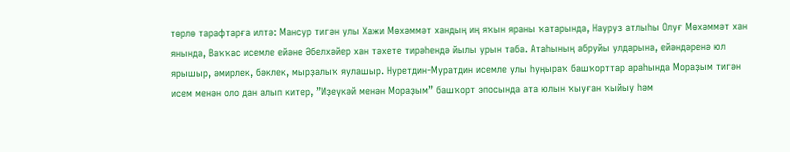төрлө тарафтарға илтә: Мансур тигән улы Хажи Мөхәммәт хандың иң яҡын яраны ҡатарында, Науруз атлыһы Олуғ Мөхәммәт хан янында, Ваҡҡас исемле ейәне Әбелхәйер хан тәхете тирәһендә йылы урын таба. Атаһының абруйы улдарына, ейәндәренә юл ярышыр, әмирлек, бәклек, мырҙалыҡ яулашыр. Нуретдин-Муратдин исемле улы һуңыраҡ башҡорттар араһында Мораҙым тигән исем менән оло дан алып китер, ”Иҙеүкәй менән Мораҙым” башҡорт эпосында ата юлын ҡыуған ҡыйыу һәм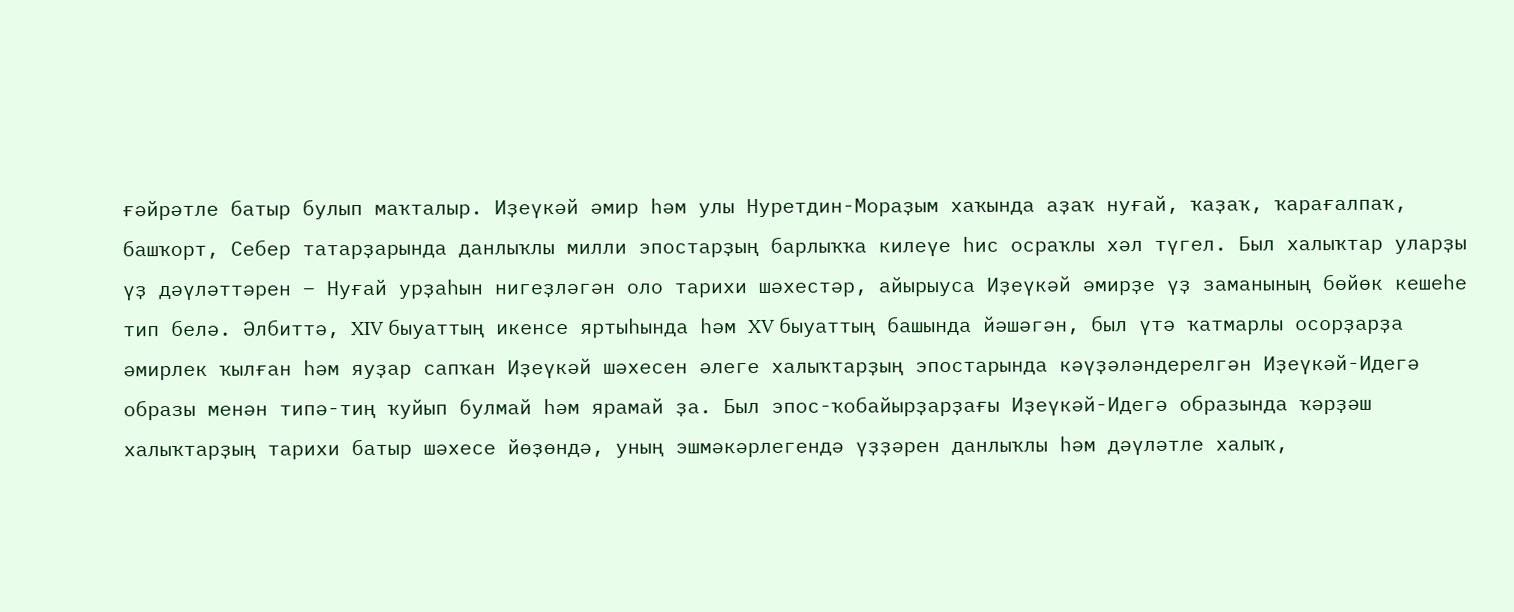ғәйрәтле батыр булып маҡталыр. Иҙеүкәй әмир һәм улы Нуретдин-Мораҙым хаҡында аҙаҡ нуғай, ҡаҙаҡ, ҡарағалпаҡ, башҡорт, Себер татарҙарында данлыҡлы милли эпостарҙың барлыҡҡа килеүе һис осраҡлы хәл түгел. Был халыҡтар уларҙы үҙ дәүләттәрен – Нуғай урҙаһын нигеҙләгән оло тарихи шәхестәр, айырыуса Иҙеүкәй әмирҙе үҙ заманының бөйөк кешеһе тип белә. Әлбиттә, XIV быуаттың икенсе яртыһында һәм XV быуаттың башында йәшәгән, был үтә ҡатмарлы осорҙарҙа әмирлек ҡылған һәм яуҙар сапҡан Иҙеүкәй шәхесен әлеге халыҡтарҙың эпостарында кәүҙәләндерелгән Иҙеүкәй-Идегә образы менән типә-тиң ҡуйып булмай һәм ярамай ҙа. Был эпос-ҡобайырҙарҙағы Иҙеүкәй-Идегә образында ҡәрҙәш халыҡтарҙың тарихи батыр шәхесе йөҙөндә, уның эшмәкәрлегендә үҙҙәрен данлыҡлы һәм дәүләтле халыҡ,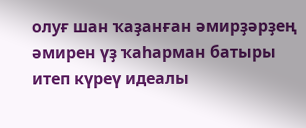олуғ шан ҡаҙанған әмирҙәрҙең әмирен үҙ ҡаһарман батыры итеп күреү идеалы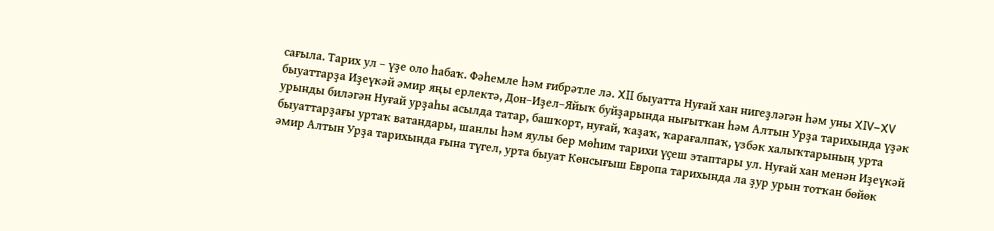сағыла. Тарих ул – үҙе оло һабаҡ. Фәһемле һәм ғибрәтле лә. XII быуатта Нуғай хан нигеҙләгән һәм уны XIV–XV быуаттарҙа Иҙеүкәй әмир яңы ерлектә, Дон–Иҙел–Яйыҡ буйҙарында нығытҡан һәм Алтын Урҙа тарихында үҙәк урынды биләгән Нуғай урҙаһы асылда татар, башҡорт, нуғай, ҡаҙаҡ, ҡарағалпаҡ, үзбәк халыҡтарының урта быуаттарҙағы уртаҡ ватандары, шанлы һәм яулы бер мөһим тарихи үҫеш этаптары ул. Нуғай хан менән Иҙеүкәй әмир Алтын Урҙа тарихында ғына түгел, урта быуат Көнсығыш Европа тарихында ла ҙур урын тотҡан бөйөк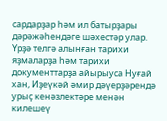сардарҙар һәм ил батырҙары дәрәжәһендәге шәхестәр улар. Үрҙә телгә алынған тарихи яҙмаларҙа һәм тарихи документтарҙа айырыуса Нуғай хан, Иҙеүкәй әмир дәүерҙәрендә урыҫ кенәзлектәре менән килешеү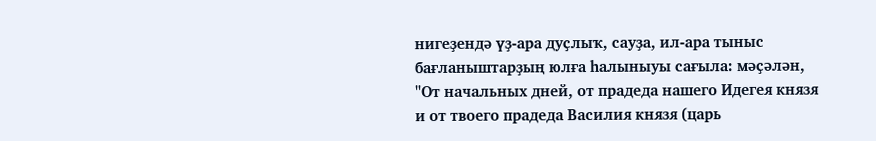нигеҙендә үҙ-ара дуҫлыҡ, сауҙа, ил-ара тыныс бағланыштарҙың юлға һалыныуы сағыла: мәҫәлән, "От начальных дней, от прадеда нашего Идегея князя и от твоего прадеда Василия князя (царь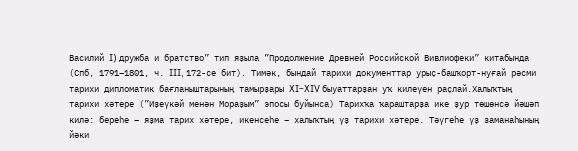Василий I) дружба и братство” тип яҙыла ”Продолжение Древней Российской Вивлиофеки” китабында (Спб, 1791–1801, ч. III, 172-се бит). Тимәк, бындай тарихи документтар урыҫ-башҡорт-нуғай рәсми тарихи дипломатик бағланыштарының тамырҙары XI–XIV быуаттарҙан уҡ килеүен раҫлай.Халыҡтың тарихи хәтере (”Иҙеүкәй менән Мораҙым” эпосы буйынса) Тарихҡа ҡараштарҙа ике ҙур төшөнсә йәшәп килә: береһе – яҙма тарих хәтере, икенсеһе – халыҡтың үҙ тарихи хәтере. Тәүгеһе үҙ заманаһының йәки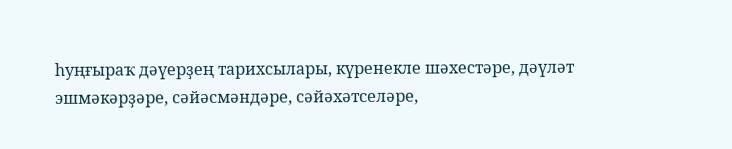һуңғыраҡ дәүерҙең тарихсылары, күренекле шәхестәре, дәүләт эшмәкәрҙәре, сәйәсмәндәре, сәйәхәтселәре,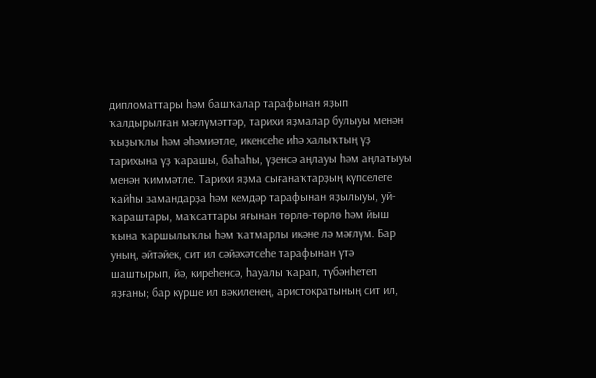дипломаттары һәм башҡалар тарафынан яҙып ҡалдырылған мәғлүмәттәр, тарихи яҙмалар булыуы менән ҡыҙыҡлы һәм әһәмиәтле, икенсеһе иһә халыҡтың үҙ тарихына үҙ ҡарашы, баһаһы, үҙенсә аңлауы һәм аңлатыуы менән ҡиммәтле. Тарихи яҙма сығанаҡтарҙың күпселеге ҡайһы замандарҙа һәм кемдәр тарафынан яҙылыуы, уй-ҡараштары, маҡсаттары яғынан төрлө-төрлө һәм йыш ҡына ҡаршылыҡлы һәм ҡатмарлы икәне лә мәғлүм. Бар уның, әйтәйек, сит ил сәйәхәтсеһе тарафынан үтә шаштырып, йә, киреһенсә, һауалы ҡарап, түбәнһетеп яҙғаны; бар күрше ил вәкиленең, аристократының сит ил,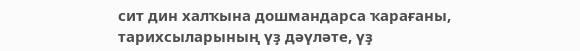сит дин халҡына дошмандарса ҡарағаны, тарихсыларының үҙ дәүләте, үҙ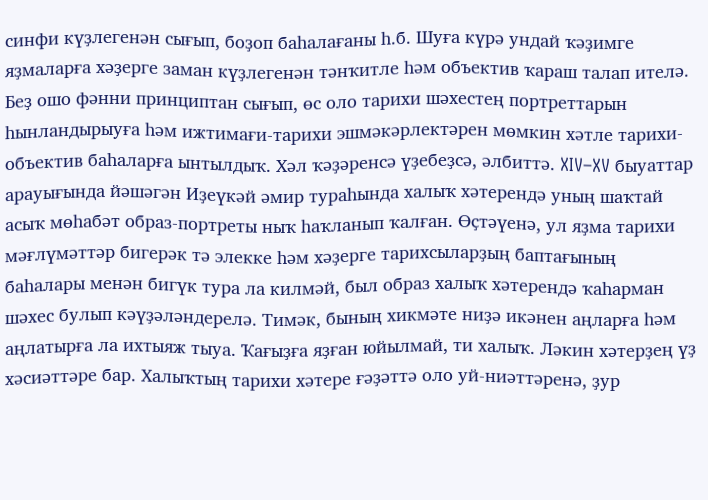синфи күҙлегенән сығып, боҙоп баһалағаны һ.б. Шуға күрә ундай ҡәҙимге яҙмаларға хәҙерге заман күҙлегенән тәнҡитле һәм объектив ҡараш талап ителә. Беҙ ошо фәнни принциптан сығып, өс оло тарихи шәхестең портреттарын һынландырыуға һәм ижтимағи-тарихи эшмәкәрлектәрен мөмкин хәтле тарихи-объектив баһаларға ынтылдыҡ. Хәл ҡәҙәренсә үҙебеҙсә, әлбиттә. XIV–XV быуаттар арауығында йәшәгән Иҙеүкәй әмир тураһында халыҡ хәтерендә уның шаҡтай асыҡ мөһабәт образ-портреты ныҡ һаҡланып ҡалған. Өҫтәүенә, ул яҙма тарихи мәғлүмәттәр бигерәк тә элекке һәм хәҙерге тарихсыларҙың баптағының баһалары менән бигүк тура ла килмәй, был образ халыҡ хәтерендә ҡаһарман шәхес булып кәүҙәләндерелә. Тимәк, бының хикмәте ниҙә икәнен аңларға һәм аңлатырға ла ихтыяж тыуа. Ҡағыҙға яҙған юйылмай, ти халыҡ. Ләкин хәтерҙең үҙ хәсиәттәре бар. Халыҡтың тарихи хәтере ғәҙәттә оло уй-ниәттәренә, ҙур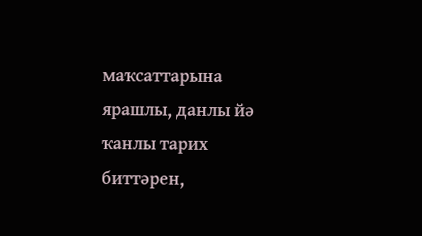маҡсаттарына ярашлы, данлы йә ҡанлы тарих биттәрен,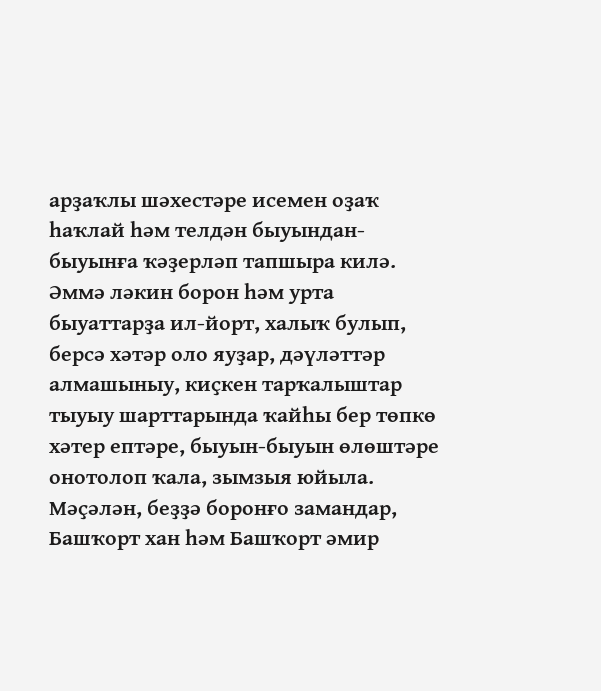арҙаҡлы шәхестәре исемен оҙаҡ һаҡлай һәм телдән быуындан-быуынға ҡәҙерләп тапшыра килә. Әммә ләкин борон һәм урта быуаттарҙа ил-йорт, халыҡ булып, берсә хәтәр оло яуҙар, дәүләттәр алмашыныу, киҫкен тарҡалыштар тыуыу шарттарында ҡайһы бер төпкө хәтер ептәре, быуын-быуын өлөштәре онотолоп ҡала, зымзыя юйыла. Мәҫәлән, беҙҙә боронғо замандар, Башҡорт хан һәм Башҡорт әмир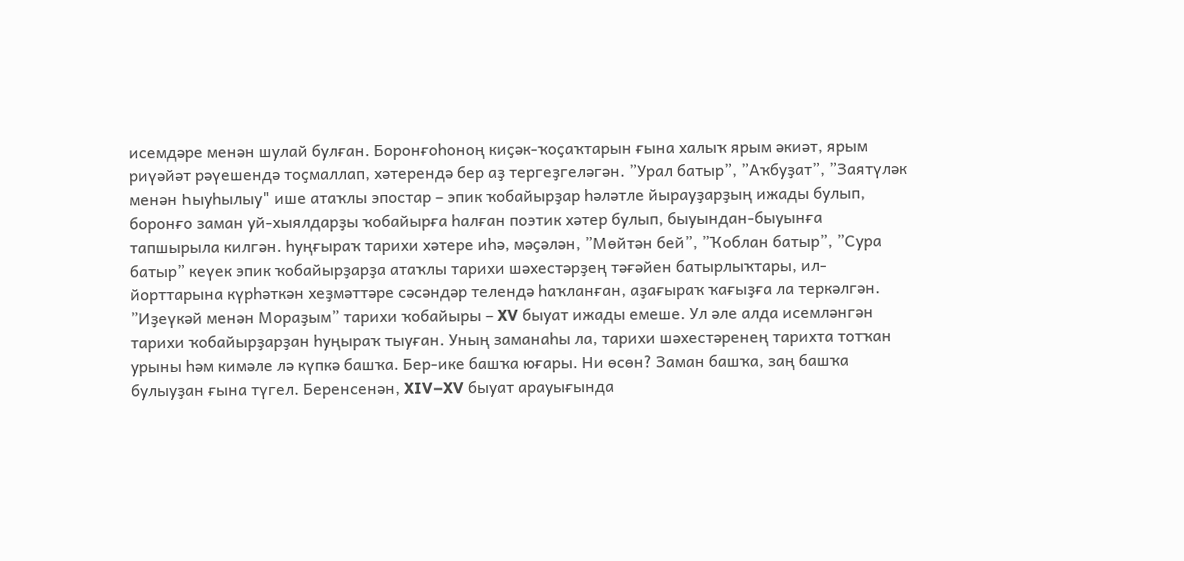исемдәре менән шулай булған. Боронғоһоноң киҫәк-ҡоҫаҡтарын ғына халыҡ ярым әкиәт, ярым риүәйәт рәүешендә тоҫмаллап, хәтерендә бер аҙ тергеҙгеләгән. ”Урал батыр”, ”Аҡбуҙат”, ”Заятүләк менән Һыуһылыу" ише атаҡлы эпостар – эпик ҡобайырҙар һәләтле йырауҙарҙың ижады булып, боронғо заман уй-хыялдарҙы ҡобайырға һалған поэтик хәтер булып, быуындан-быуынға тапшырыла килгән. һуңғыраҡ тарихи хәтере иһә, мәҫәлән, ”Мөйтән бей”, ”Ҡоблан батыр”, ”Сура батыр” кеүек эпик ҡобайырҙарҙа атаҡлы тарихи шәхестәрҙең тәғәйен батырлыҡтары, ил-йорттарына күрһәткән хеҙмәттәре сәсәндәр телендә һаҡланған, аҙағыраҡ ҡағыҙға ла теркәлгән. ”Иҙеүкәй менән Мораҙым” тарихи ҡобайыры – XV быуат ижады емеше. Ул әле алда исемләнгән тарихи ҡобайырҙарҙан һуңыраҡ тыуған. Уның заманаһы ла, тарихи шәхестәренең тарихта тотҡан урыны һәм кимәле лә күпкә башҡа. Бер-ике башҡа юғары. Ни өсөн? Заман башҡа, заң башҡа булыуҙан ғына түгел. Беренсенән, XIV–XV быуат арауығында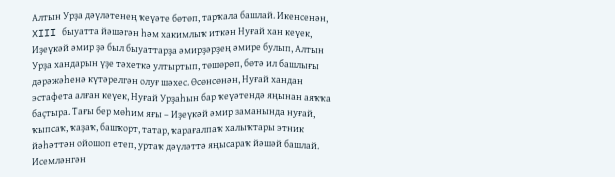Алтын Урҙа дәүләтенең ҡеүәте бөтөп, тарҡала башлай. Икенсенән, XIII быуатта йәшәгән һәм хакимлыҡ иткән Нуғай хан кеүек, Иҙеүкәй әмир ҙә был быуаттарҙа әмирҙәрҙең әмире булып, Алтын Урҙа хандарын үҙе тәхеткә ултыртып, төшөрөп, бөтә ил башлығы дәрәжәһенә күтәрелгән олуғ шәхес. Өсөнсөнән, Нуғай хандан эстафета алған кеүек, Нуғай Урҙаһын бар ҡеүәтендә яңынан аяҡҡа баҫтыра. Тағы бер мөһим яғы – Иҙеүкәй әмир заманында нуғай, ҡыпсаҡ, ҡаҙаҡ, башҡорт, татар, ҡарағалпаҡ халыҡтары этник йәһәттән ойошоп етеп, уртаҡ дәүләттә яңысараҡ йәшәй башлай. Исемләнгән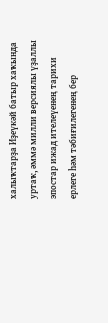халыҡтарҙа Иҙеүкәй батыр хаҡында уртаҡ, әммә милли версиялы үҙаллы эпостар ижад ителеүенең тарихи ерлеге һәм тәбиғилегенең бер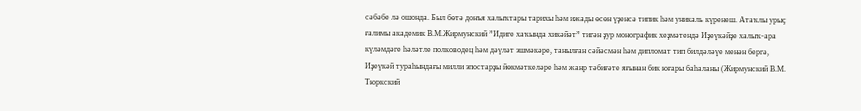сәбәбе лә ошонда. Был бөтә донъя халыҡтары тарихы һәм ижады өсөн үҙенсә типик һәм уникаль күренеш. Атаҡлы урыҫ ғалимы академик В.М.Жирмунский ”Идиге хаҡында хикәйәт” тигән ҙур монографик хеҙмәтендә Иҙеүкәйҙе халыҡ-ара күләмдәге һәләтле полководец һәм дәүләт эшмәкәре, танылған сәйәсмән һәм дипломат тип билдәләүе менән бергә, Иҙеүкәй тураһындағы милли эпостарҙы йөкмәткеләре һәм жанр тәбиғәте яғынан бик юғары баһаланы (Жирмунский В.М. Тюркский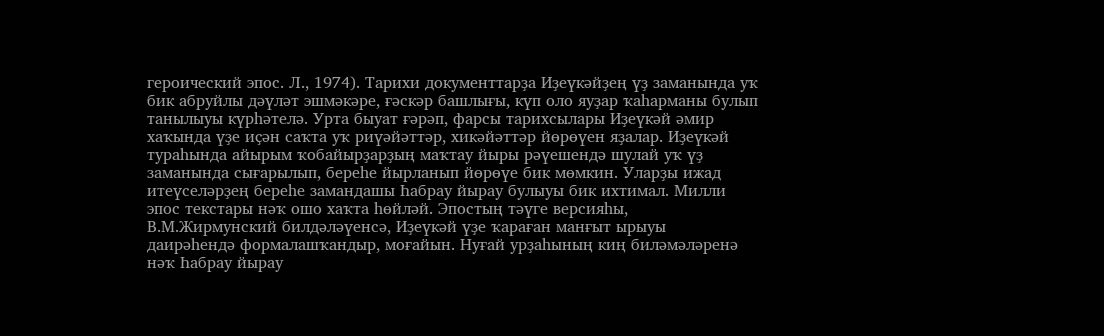героический эпос. Л., 1974). Тарихи документтарҙа Иҙеүкәйҙең үҙ заманында уҡ бик абруйлы дәүләт эшмәкәре, ғәскәр башлығы, күп оло яуҙар ҡаһарманы булып танылыуы күрһәтелә. Урта быуат ғәрәп, фарсы тарихсылары Иҙеүкәй әмир хаҡында үҙе иҫән саҡта уҡ риүәйәттәр, хикәйәттәр йөрөүен яҙалар. Иҙеүкәй тураһында айырым ҡобайырҙарҙың маҡтау йыры рәүешендә шулай уҡ үҙ заманында сығарылып, береһе йырланып йөрөүе бик мөмкин. Уларҙы ижад итеүселәрҙең береһе замандашы Һабрау йырау булыуы бик ихтимал. Милли эпос текстары нәҡ ошо хаҡта һөйләй. Эпостың тәүге версияһы, В.М.Жирмунский билдәләүенсә, Иҙеүкәй үҙе ҡараған манғыт ырыуы даирәһендә формалашҡандыр, моғайын. Нуғай урҙаһының киң биләмәләренә нәҡ Һабрау йырау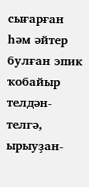сығарған һәм әйтер булған эпик ҡобайыр телдән-телгә, ырыуҙан-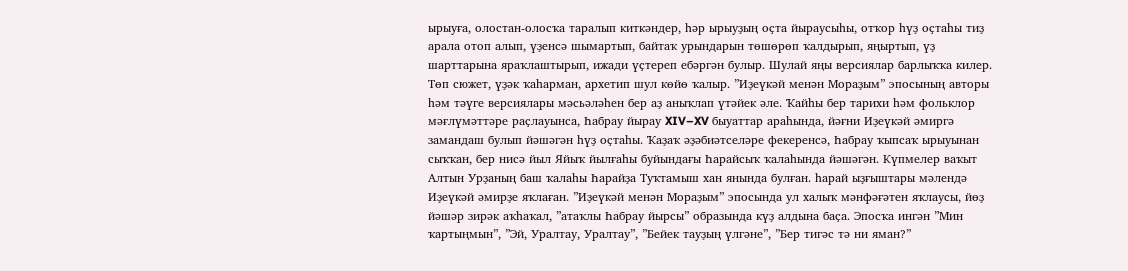ырыуға, олостан-олосҡа таралып киткәндер, һәр ырыуҙың оҫта йыраусыһы, отҡор һүҙ оҫтаһы тиҙ арала отоп алып, үҙенсә шымартып, байтаҡ урындарын төшөрөп ҡалдырып, яңыртып, үҙ шарттарына яраҡлаштырып, ижади үҫтереп ебәргән булыр. Шулай яңы версиялар барлыҡҡа килер. Төп сюжет, үҙәк ҡаһарман, архетип шул көйө ҡалыр. ”Иҙеүкәй менән Мораҙым” эпосының авторы һәм тәүге версиялары мәсьәләһен бер аҙ аныҡлап үтәйек әле. Ҡайһы бер тарихи һәм фольклор мәғлүмәттәре раҫлауынса, Һабрау йырау XIV–XV быуаттар араһында, йәғни Иҙеүкәй әмиргә замандаш булып йәшәгән һүҙ оҫтаһы. Ҡаҙаҡ әҙәбиәтселәре фекеренсә, Һабрау ҡыпсаҡ ырыуынан сыҡҡан, бер нисә йыл Яйыҡ йылғаһы буйындағы Һарайсыҡ ҡалаһында йәшәгән. Күпмелер ваҡыт Алтын Урҙаның баш ҡалаһы Һарайҙа Туҡтамыш хан янында булған. һарай ыҙғыштары мәлендә Иҙеүкәй әмирҙе яҡлаған. ”Иҙеүкәй менән Мораҙым” эпосында ул халыҡ мәнфәғәтен яҡлаусы, йөҙ йәшәр зирәк аҡһаҡал, ”атаҡлы Һабрау йырсы” образында күҙ алдына баҫа. Эпосҡа ингән ”Мин ҡартыңмын”, ”Эй, Уралтау, Уралтау”, ”Бейек тауҙың үлгәне”, ”Бер тигәс тә ни яман?”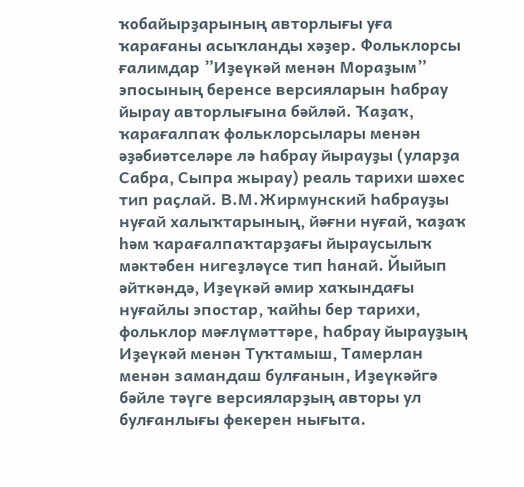ҡобайырҙарының авторлығы уға ҡарағаны асыҡланды хәҙер. Фольклорсы ғалимдар ”Иҙеүкәй менән Мораҙым” эпосының беренсе версияларын Һабрау йырау авторлығына бәйләй. Ҡаҙаҡ, ҡарағалпаҡ фольклорсылары менән әҙәбиәтселәре лә Һабрау йырауҙы (уларҙа Сабра, Сыпра жырау) реаль тарихи шәхес тип раҫлай. В.М.Жирмунский Һабрауҙы нуғай халыҡтарының, йәғни нуғай, ҡаҙаҡ һәм ҡарағалпаҡтарҙағы йыраусылыҡ мәктәбен нигеҙләүсе тип һанай. Йыйып әйткәндә, Иҙеүкәй әмир хаҡындағы нуғайлы эпостар, ҡайһы бер тарихи, фольклор мәғлүмәттәре, Һабрау йырауҙың Иҙеүкәй менән Туҡтамыш, Тамерлан менән замандаш булғанын, Иҙеүкәйгә бәйле тәүге версияларҙың авторы ул булғанлығы фекерен нығыта.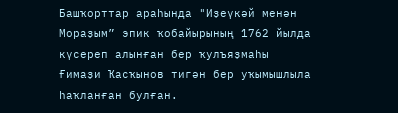Башҡорттар араһында "Иҙеүкәй менән Мораҙым” эпик ҡобайырының 1762 йылда күсереп алынған бер ҡулъяҙмаһы Ғимаҙи Ҡасҡынов тигән бер уҡымышлыла һаҡланған булған.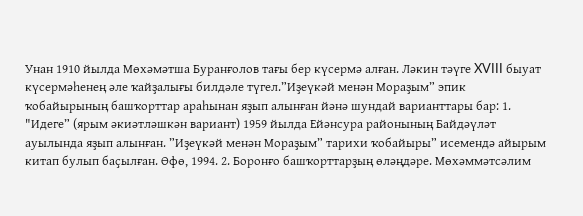Унан 1910 йылда Мөхәмәтша Буранғолов тағы бер күсермә алған. Ләкин тәүге XVIII быуат күсермәһенең әле ҡайҙалығы билдәле түгел.”Иҙеүкәй менән Мораҙым” эпик ҡобайырының башҡорттар араһынан яҙып алынған йәнә шундай варианттары бар: 1. "Идеге” (ярым әкиәтләшкән вариант) 1959 йылда Ейәнсура районының Байдәүләт ауылында яҙып алынған. ”Иҙеүкәй менән Мораҙым” тарихи ҡобайыры” исемендә айырым китап булып баҫылған. Өфө, 1994. 2. Боронғо башҡорттарҙың өләңдәре. Мөхәммәтсәлим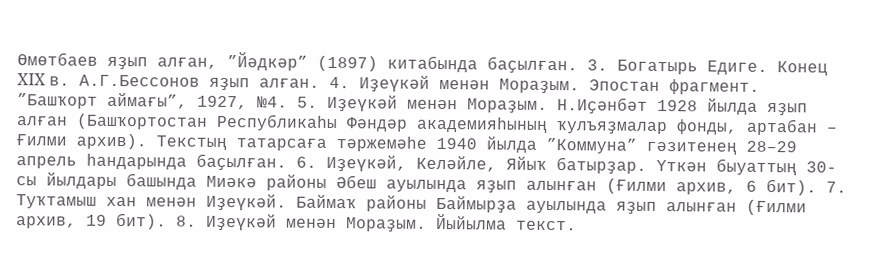Өмөтбаев яҙып алған, ”Йәдкәр” (1897) китабында баҫылған. 3. Богатырь Едиге. Конец XIX в. А.Г.Бессонов яҙып алған. 4. Иҙеүкәй менән Мораҙым. Эпостан фрагмент. ”Башҡорт аймағы”, 1927, №4. 5. Иҙеүкәй менән Мораҙым. Н.Иҫәнбәт 1928 йылда яҙып алған (Башҡортостан Республикаһы Фәндәр академияһының ҡулъяҙмалар фонды, артабан – Ғилми архив). Текстың татарсаға тәржемәһе 1940 йылда ”Коммуна” гәзитенең 28–29 апрель һандарында баҫылған. 6. Иҙеүкәй, Келәйле, Яйыҡ батырҙар. Үткән быуаттың 30-сы йылдары башында Миәкә районы Әбеш ауылында яҙып алынған (Ғилми архив, 6 бит). 7. Туҡтамыш хан менән Иҙеүкәй. Баймаҡ районы Баймырҙа ауылында яҙып алынған (Ғилми архив, 19 бит). 8. Иҙеүкәй менән Мораҙым. Йыйылма текст.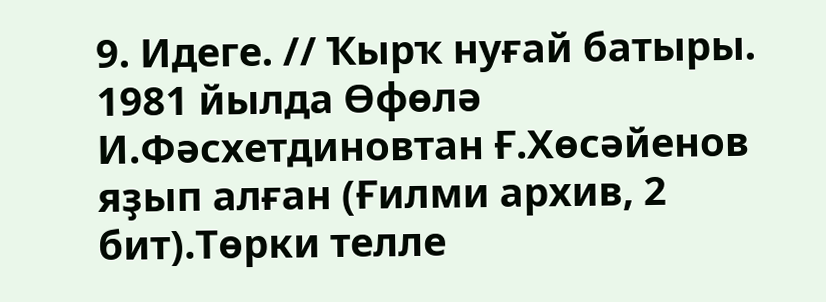9. Идеге. // Ҡырҡ нуғай батыры. 1981 йылда Өфөлә И.Фәсхетдиновтан Ғ.Хөсәйенов яҙып алған (Ғилми архив, 2 бит).Төрки телле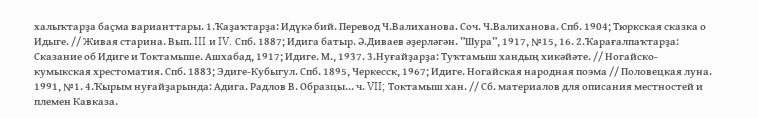халыҡтарҙа баҫма варианттары. 1.Ҡаҙаҡтарҙа: Идүкә бий. Перевод Ч.Валиханова. Соч. Ч.Валиханова. Спб. 1904; Тюркская сказка о Идыге. // Живая старина. Вып. III и IV. Спб. 1887; Идига батыр. Ә.Диваев әҙерләгән. ”Шура”, 1917, №15, 16. 2.Ҡарағалпаҡтарҙа: Сказание об Идиге и Токтамыше. Ашхабад, 1917; Идиге. М., 1937. 3.Нуғайҙарҙа: Туҡтамыш хандың хикәйәте. // Ногайско-кумыкская хрестоматия. Спб. 1883; Эдиге-Кубыгул. Спб. 1895, Черкесск, 1967; Идиге. Ногайская народная поэма // Половецкая луна. 1991, №1. 4.Ҡырым нуғайҙарында: Адига. Радлов В. Образцы... ч. VII; Токтамыш хан. // Сб. материалов для описания местностей и племен Кавказа.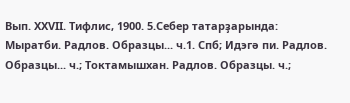Вып. XXVII. Тифлис, 1900. 5.Себер татарҙарында: Мыратби. Радлов. Образцы... ч.1. Спб; Идэгә пи. Радлов. Образцы... ч.; Токтамышхан. Радлов. Образцы. ч.;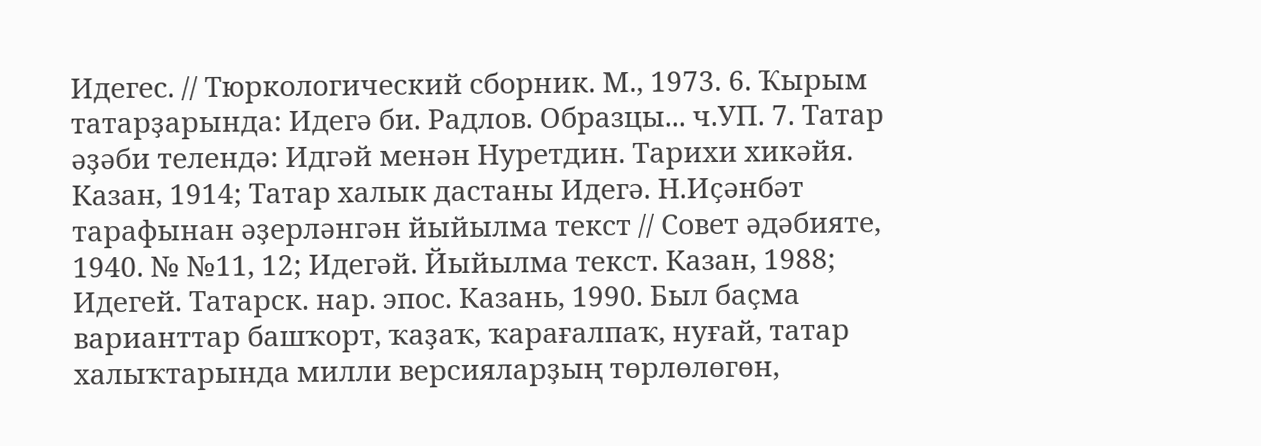Идегес. // Тюркологический сборник. М., 1973. 6. Ҡырым татарҙарында: Идегә би. Радлов. Образцы... ч.УП. 7. Татар әҙәби телендә: Идгәй менән Нуретдин. Тарихи хикәйя. Казан, 1914; Татар халык дастаны Идегә. Н.Иҫәнбәт тарафынан әҙерләнгән йыйылма текст // Совет әдәбияте, 1940. № №11, 12; Идегәй. Йыйылма текст. Казан, 1988; Идегей. Татарск. нар. эпос. Казань, 1990. Был баҫма варианттар башҡорт, ҡаҙаҡ, ҡарағалпаҡ, нуғай, татар халыҡтарында милли версияларҙың төрлөлөгөн,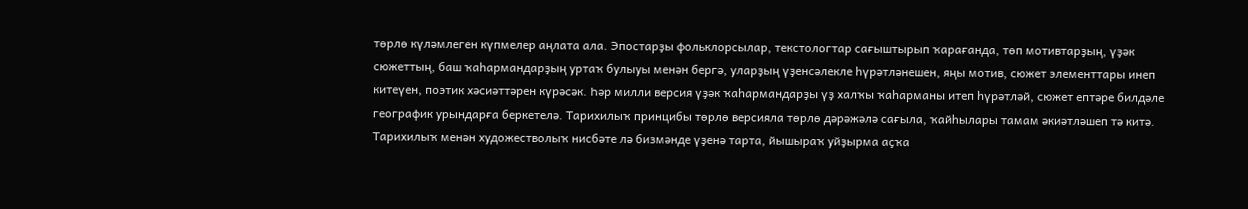төрлө күләмлеген күпмелер аңлата ала. Эпостарҙы фольклорсылар, текстологтар сағыштырып ҡарағанда, төп мотивтарҙың, үҙәк сюжеттың, баш ҡаһармандарҙың уртаҡ булыуы менән бергә, уларҙың үҙенсәлекле һүрәтләнешен, яңы мотив, сюжет элементтары инеп китеүен, поэтик хәсиәттәрен күрәсәк. Һәр милли версия үҙәк ҡаһармандарҙы үҙ халҡы ҡаһарманы итеп һүрәтләй, сюжет ептәре билдәле географик урындарға беркетелә. Тарихилыҡ принцибы төрлө версияла төрлө дәрәжәлә сағыла, ҡайһылары тамам әкиәтләшеп тә китә. Тарихилыҡ менән художестволыҡ нисбәте лә бизмәнде үҙенә тарта, йышыраҡ уйҙырма аҫҡа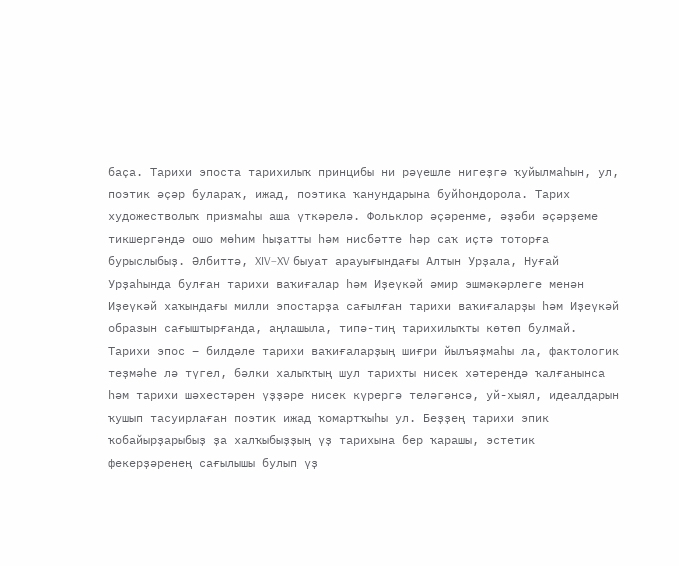баҫа. Тарихи эпоста тарихилыҡ принцибы ни рәүешле нигеҙгә ҡуйылмаһын, ул, поэтик әҫәр булараҡ, ижад, поэтика ҡанундарына буйһондорола. Тарих художестволыҡ призмаһы аша үткәрелә. Фольклор әҫәренме, әҙәби әҫәрҙеме тикшергәндә ошо мөһим һыҙатты һәм нисбәтте һәр саҡ иҫтә тоторға бурыслыбыҙ. Әлбиттә, XIV–XV быуат арауығындағы Алтын Урҙала, Нуғай Урҙаһында булған тарихи ваҡиғалар һәм Иҙеүкәй әмир эшмәкәрлеге менән Иҙеүкәй хаҡындағы милли эпостарҙа сағылған тарихи ваҡиғаларҙы һәм Иҙеүкәй образын сағыштырғанда, аңлашыла, типә-тиң тарихилыҡты көтөп булмай. Тарихи эпос – билдәле тарихи ваҡиғаларҙың шиғри йылъяҙмаһы ла, фактологик теҙмәһе лә түгел, бәлки халыҡтың шул тарихты нисек хәтерендә ҡалғанынса һәм тарихи шәхестәрен үҙҙәре нисек күрергә теләгәнсә, уй-хыял, идеалдарын ҡушып тасуирлаған поэтик ижад ҡомартҡыһы ул. Беҙҙең тарихи эпик ҡобайырҙарыбыҙ ҙа халҡыбыҙҙың үҙ тарихына бер ҡарашы, эстетик фекерҙәренең сағылышы булып үҙ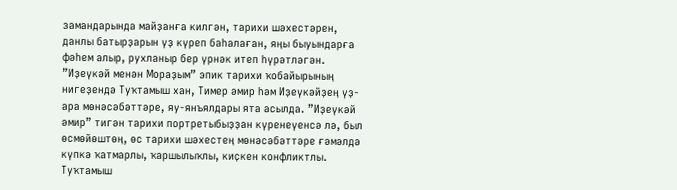замандарында майҙанға килгән, тарихи шәхестәрен, данлы батырҙарын үҙ күреп баһалаған, яңы быуындарға фәһем алыр, рухланыр бер үрнәк итеп һүрәтләгән. ”Иҙеүкәй менән Мораҙым” эпик тарихи ҡобайырының нигеҙендә Туҡтамыш хан, Тимер әмир һәм Иҙеүкәйҙең үҙ-ара мөнәсәбәттәре, яу-янъялдары ята асылда. ”Иҙеүкәй әмир” тигән тарихи портретыбыҙҙан күренеүенсә лә, был өсмөйөштөң, өс тарихи шәхестең мөнәсәбәттәре ғәмәлдә күпкә ҡатмарлы, ҡаршылыҡлы, киҫкен конфликтлы. Туҡтамыш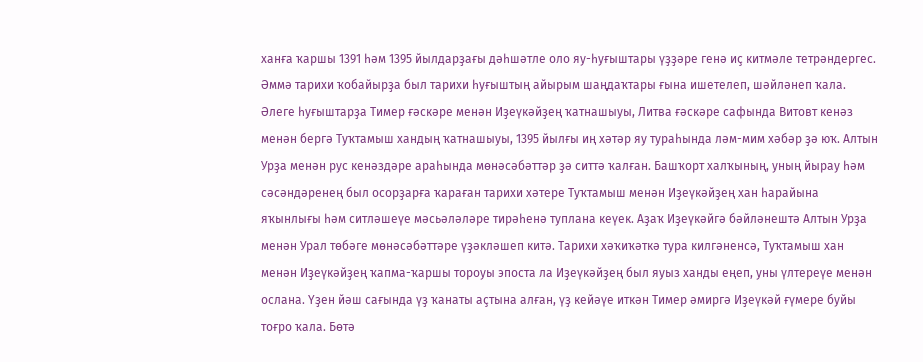ханға ҡаршы 1391 һәм 1395 йылдарҙағы дәһшәтле оло яу-һуғыштары үҙҙәре генә иҫ китмәле тетрәндергес. Әммә тарихи ҡобайырҙа был тарихи һуғыштың айырым шаңдаҡтары ғына ишетелеп, шәйләнеп ҡала. Әлеге һуғыштарҙа Тимер ғәскәре менән Иҙеүкәйҙең ҡатнашыуы, Литва ғәскәре сафында Витовт кенәз менән бергә Туҡтамыш хандың ҡатнашыуы, 1395 йылғы иң хәтәр яу тураһында ләм-мим хәбәр ҙә юҡ. Алтын Урҙа менән рус кенәздәре араһында мөнәсәбәттәр ҙә ситтә ҡалған. Башҡорт халҡының, уның йырау һәм сәсәндәренең был осорҙарға ҡараған тарихи хәтере Туҡтамыш менән Иҙеүкәйҙең хан һарайына яҡынлығы һәм ситләшеүе мәсьәләләре тирәһенә туплана кеүек. Аҙаҡ Иҙеүкәйгә бәйләнештә Алтын Урҙа менән Урал төбәге мөнәсәбәттәре үҙәкләшеп китә. Тарихи хәҡиҡәткә тура килгәненсә, Туҡтамыш хан менән Иҙеүкәйҙең ҡапма-ҡаршы тороуы эпоста ла Иҙеүкәйҙең был яуыз ханды еңеп, уны үлтереүе менән ослана. Үҙен йәш сағында үҙ ҡанаты аҫтына алған, үҙ кейәүе иткән Тимер әмиргә Иҙеүкәй ғүмере буйы тоғро ҡала. Бөтә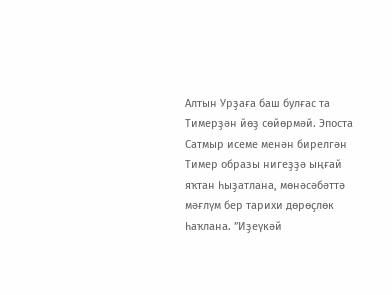Алтын Урҙаға баш булғас та Тимерҙән йөҙ сөйөрмәй. Эпоста Сатмыр исеме менән бирелгән Тимер образы нигеҙҙә ыңғай яҡтан һыҙатлана, мөнәсәбәттә мәғлүм бер тарихи дөрөҫлөк һаҡлана. ”Иҙеүкәй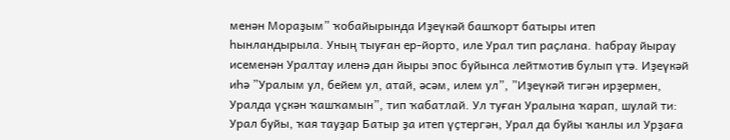менән Мораҙым” ҡобайырында Иҙеүкәй башҡорт батыры итеп һынландырыла. Уның тыуған ер-йорто, иле Урал тип раҫлана. Һабрау йырау исеменән Уралтау иленә дан йыры эпос буйынса лейтмотив булып үтә. Иҙеүкәй иһә ”Уралым ул, бейем ул, атай, әсәм, илем ул”, ”Иҙеүкәй тигән ирҙермен, Уралда үҫкән ҡашҡамын”, тип ҡабатлай. Ул туған Уралына ҡарап, шулай ти: Урал буйы, ҡая тауҙар Батыр ҙа итеп үҫтергән, Урал да буйы ҡанлы ил Урҙаға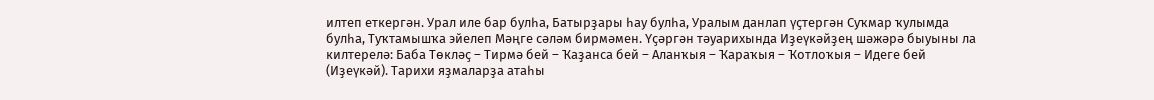илтеп еткергән. Урал иле бар булһа, Батырҙары һау булһа, Уралым данлап үҫтергән Суҡмар ҡулымда булһа, Туҡтамышҡа эйелеп Мәңге сәләм бирмәмен. Үҫәргән тәуарихында Иҙеүкәйҙең шәжәрә быуыны ла килтерелә: Баба Төкләҫ – Тирмә бей – Ҡаҙанса бей – Аланҡыя – Ҡараҡыя – Ҡотлоҡыя – Идеге бей (Иҙеүкәй). Тарихи яҙмаларҙа атаһы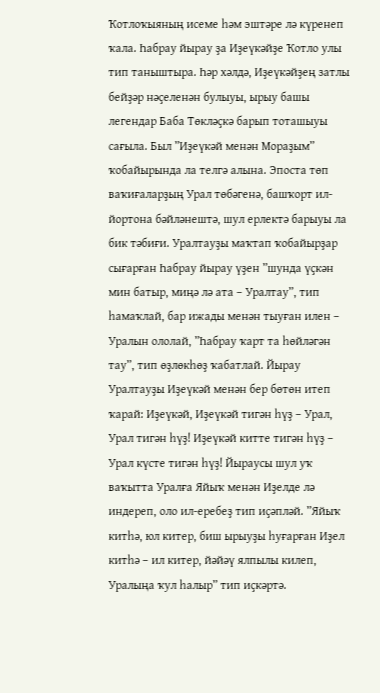Ҡотлоҡыяның исеме һәм эштәре лә күренеп ҡала. Һабрау йырау ҙа Иҙеүкәйҙе Ҡотло улы тип таныштыра. Һәр хәлдә, Иҙеүкәйҙең затлы бейҙәр нәҫеленән булыуы, ырыу башы легендар Баба Төкләҫкә барып тоташыуы сағыла. Был ”Иҙеүкәй менән Мораҙым” ҡобайырында ла телгә алына. Эпоста төп ваҡиғаларҙың Урал төбәгенә, башҡорт ил-йортона бәйләнештә, шул ерлектә барыуы ла бик тәбиғи. Уралтауҙы маҡтап ҡобайырҙар сығарған Һабрау йырау үҙен ”шунда үҫкән мин батыр, миңә лә ата – Уралтау”, тип һамаҡлай, бар ижады менән тыуған илен – Уралын ололай, ”Һабрау ҡарт та һөйләгән тау”, тип өҙлөкһөҙ ҡабатлай. Йырау Уралтауҙы Иҙеүкәй менән бер бөтөн итеп ҡарай: Иҙеүкәй, Иҙеүкәй тигән һүҙ – Урал, Урал тигән һүҙ! Иҙеүкәй китте тигән һүҙ – Урал күсте тигән һүҙ! Йыраусы шул уҡ ваҡытта Уралға Яйыҡ менән Иҙелде лә индереп, оло ил-еребеҙ тип иҫәпләй. ”Яйыҡ китһә, юл китер, биш ырыуҙы һуғарған Иҙел китһә – ил китер, йәйәү ялпылы килеп, Уралыңа ҡул һалыр” тип иҫкәртә.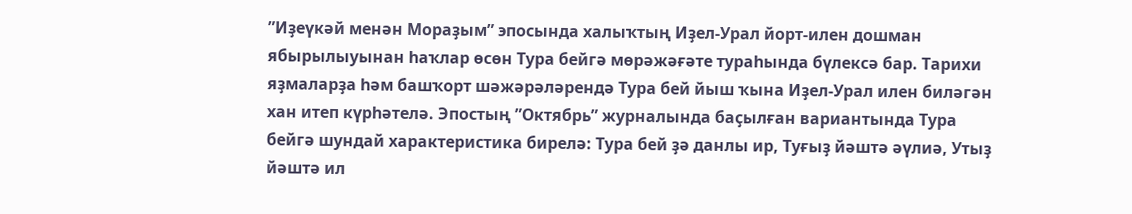”Иҙеүкәй менән Мораҙым” эпосында халыҡтың Иҙел-Урал йорт-илен дошман ябырылыуынан һаҡлар өсөн Тура бейгә мөрәжәғәте тураһында бүлексә бар. Тарихи яҙмаларҙа һәм башҡорт шәжәрәләрендә Тура бей йыш ҡына Иҙел-Урал илен биләгән хан итеп күрһәтелә. Эпостың ”Октябрь” журналында баҫылған вариантында Тура бейгә шундай характеристика бирелә: Тура бей ҙә данлы ир, Туғыҙ йәштә әүлиә, Утыҙ йәштә ил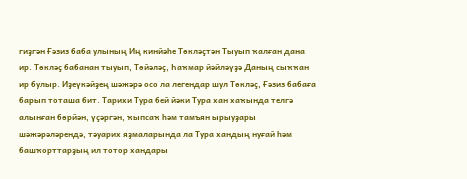гиҙгән Ғәзиз баба улының Иң кинйәһе Төкләҫтән Тыуып ҡалған дана ир. Төкләҫ бабанан тыуып, Төйәләҫ, Һаҡмар йәйләүҙә Даның сыҡҡан ир булыр. Иҙеүкәйҙең шәжәрә осо ла легендар шул Төкләҫ, Ғәзиз бабаға барып тоташа бит. Тарихи Тура бей йәки Тура хан хаҡында телгә алынған бөрйән, үҫәргән, ҡыпсаҡ һәм тамъян ырыуҙары шәжәрәләрендә, тәуарих яҙмаларында ла Тура хандың нуғай һәм башҡорттарҙың ил тотор хандары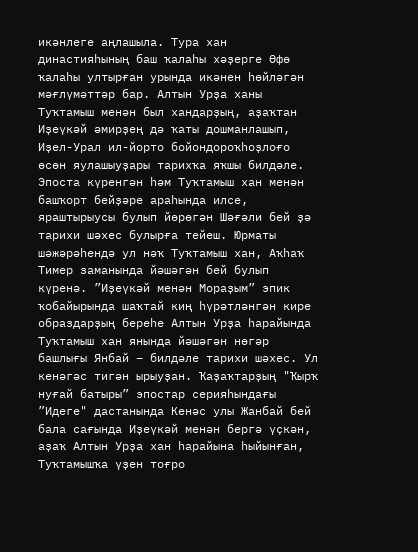икәнлеге аңлашыла. Тура хан династияһының баш ҡалаһы хәҙерге Өфө ҡалаһы ултырған урында икәнен һөйләгән мәғлүмәттәр бар. Алтын Урҙа ханы Туҡтамыш менән был хандарҙың, аҙаҡтан Иҙеүкәй әмирҙең дә ҡаты дошманлашып, Иҙел-Урал ил-йорто бойондороҡһоҙлоғо өсөн яулашыуҙары тарихҡа яҡшы билдәле. Эпоста күренгән һәм Туҡтамыш хан менән башҡорт бейҙәре араһында илсе, яраштырыусы булып йөрөгән Шәғәли бей ҙә тарихи шәхес булырға тейеш. Юрматы шәжәрәһендә ул нәҡ Туҡтамыш хан, Аҡһаҡ Тимер заманында йәшәгән бей булып күренә. ”Иҙеүкәй менән Мораҙым” эпик ҡобайырында шаҡтай киң һүрәтләнгән кире образдарҙың береһе Алтын Урҙа һарайында Туҡтамыш хан янында йәшәгән нөгәр башлығы Янбай – билдәле тарихи шәхес. Ул кенәгәс тигән ырыуҙан. Ҡаҙаҡтарҙың "Ҡырҡ нуғай батыры” эпостар серияһындағы ”Идеге" дастанында Кенәс улы Жанбай бей бала сағында Иҙеүкәй менән бергә үҫкән, аҙаҡ Алтын Урҙа хан һарайына һыйынған, Туҡтамышҡа үҙен тоғро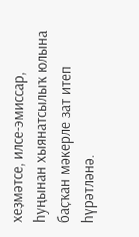хеҙмәтсе, илсе-эмиссар, һуңынан хыянатсылыҡ юлына баҫҡан мәкерле зат итеп һүрәтләнә.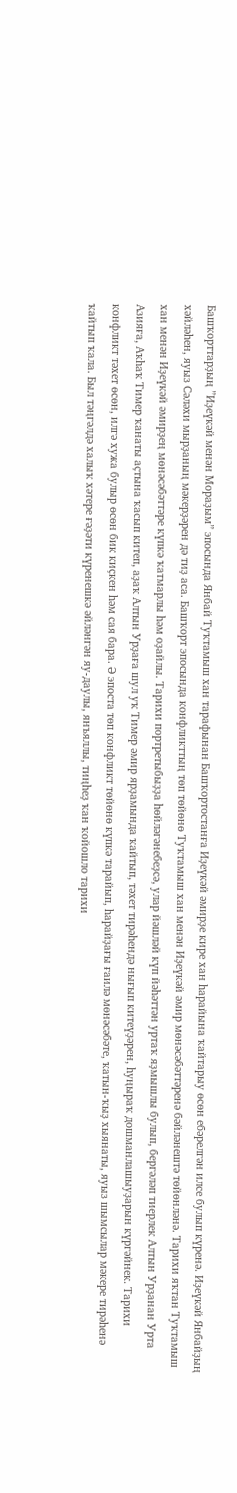Башҡорттарҙың ”Иҙеүкәй менән Мораҙым” эпосында Янбай Туҡтамыш хан тарафынан Башҡортостанға Иҙеүкәй әмирҙе кире хан һарайына ҡайтарыу өсөн ебәрелгән илсе булып күренә. Иҙеүкәй Янбайҙың хәйләһен, яуыз Сәләхи мырҙаның мәкерҙәрен дә тиҙ аса. Башҡорт эпосында конфликттың төп төйөнө Туҡтамыш хан менән Иҙеүкәй әмир мөнәсәбәттәренә бәйләнештә төйөнләнә. Тарихи яҡтан Туҡтамыш хан менән Иҙеүкәй әмирҙең мөнәсәбәттәре күпкә ҡатмарлы һәм оҙайлы. Тарихи портретыбыҙҙа һөйләгәнебеҙсә, улар йәшләй күп йәһәттән уртаҡ яҙмышлы булып, бергәләп тиерлек Алтын Урҙанан Урта Азияға, Аҡһаҡ Тимер ҡанаты аҫтына ҡасып китеп, аҙаҡ Алтын Урҙаға шул уҡ Тимер әмир ярҙамында ҡайтып, тәхет тирәһендә нығып китеүҙәрен, һуңыраҡ дошманлашыуҙарын күргәйнек. Тарихи конфликт тәхет өсөн, илгә хужа булыр өсөн бик киҫкен һәм сая бара. Ә эпоста төп конфликт төйөнө күпкә тарайып, һарайҙағы ғаилә мөнәсәбәте, ҡатын-ҡыҙ хыянаты, яуыз шымсылар мәкере тирәһенә ҡайтып ҡала. Был тәңгәлдә халыҡ хәтере ғәҙәти күренешкә әйләнгән яу-даулы, янъяллы, тиңһеҙ ҡан ҡойошло тарихи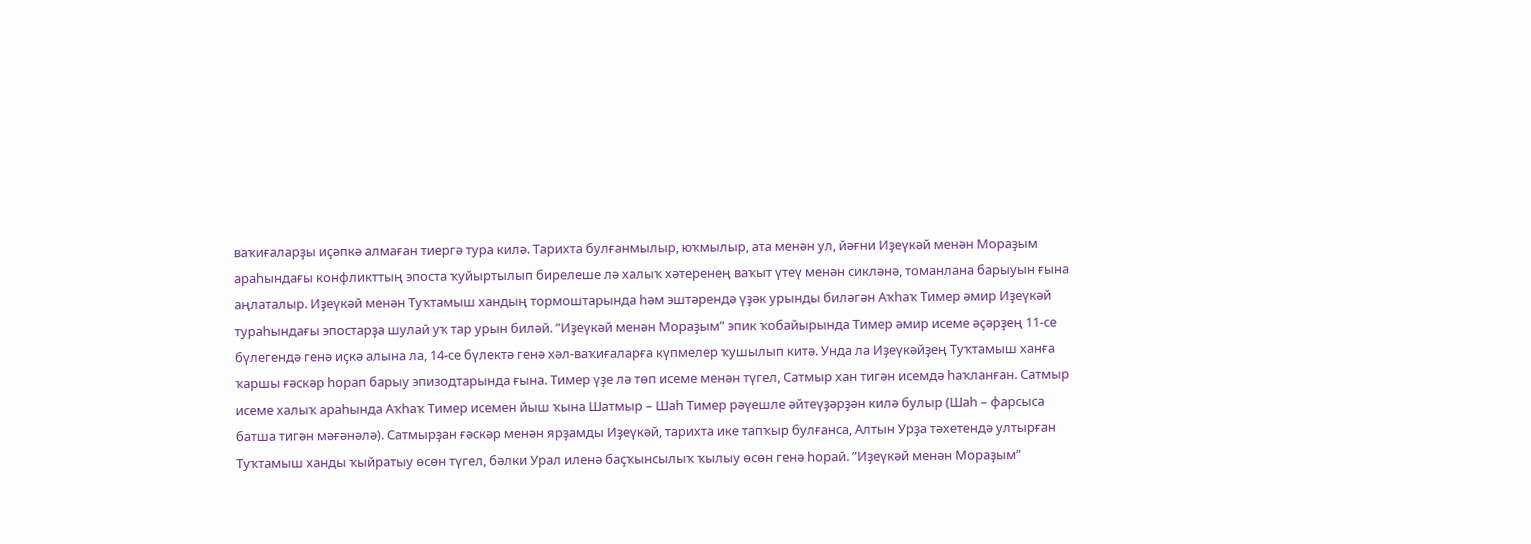ваҡиғаларҙы иҫәпкә алмаған тиергә тура килә. Тарихта булғанмылыр, юҡмылыр, ата менән ул, йәғни Иҙеүкәй менән Мораҙым араһындағы конфликттың эпоста ҡуйыртылып бирелеше лә халыҡ хәтеренең ваҡыт үтеү менән сикләнә, томанлана барыуын ғына аңлаталыр. Иҙеүкәй менән Туҡтамыш хандың тормоштарында һәм эштәрендә үҙәк урынды биләгән Аҡһаҡ Тимер әмир Иҙеүкәй тураһындағы эпостарҙа шулай уҡ тар урын биләй. ”Иҙеүкәй менән Мораҙым” эпик ҡобайырында Тимер әмир исеме әҫәрҙең 11-се бүлегендә генә иҫкә алына ла, 14-се бүлектә генә хәл-ваҡиғаларға күпмелер ҡушылып китә. Унда ла Иҙеүкәйҙең Туҡтамыш ханға ҡаршы ғәскәр һорап барыу эпизодтарында ғына. Тимер үҙе лә төп исеме менән түгел, Сатмыр хан тигән исемдә һаҡланған. Сатмыр исеме халыҡ араһында Аҡһаҡ Тимер исемен йыш ҡына Шатмыр – Шаһ Тимер рәүешле әйтеүҙәрҙән килә булыр (Шаһ – фарсыса батша тигән мәғәнәлә). Сатмырҙан ғәскәр менән ярҙамды Иҙеүкәй, тарихта ике тапҡыр булғанса, Алтын Урҙа тәхетендә ултырған Туҡтамыш ханды ҡыйратыу өсөн түгел, бәлки Урал иленә баҫҡынсылыҡ ҡылыу өсөн генә һорай. ”Иҙеүкәй менән Мораҙым”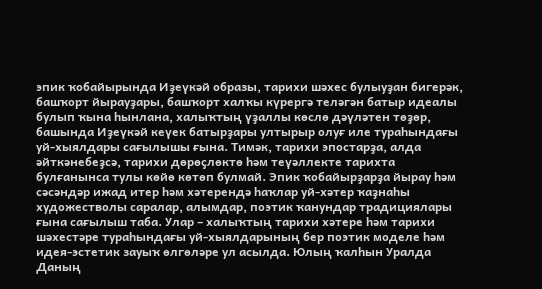эпик ҡобайырында Иҙеүкәй образы, тарихи шәхес булыуҙан бигерәк, башҡорт йырауҙары, башҡорт халҡы күрергә теләгән батыр идеалы булып ҡына һынлана, халыҡтың үҙаллы көслө дәүләтен төҙөр, башында Иҙеүкәй кеүек батырҙары ултырыр олуғ иле тураһындағы уй-хыялдары сағылышы ғына. Тимәк, тарихи эпостарҙа, алда әйткәнебеҙсә, тарихи дөрөҫлөктө һәм теүәллекте тарихта булғанынса тулы көйө көтөп булмай. Эпик ҡобайырҙарҙа йырау һәм сәсәндәр ижад итер һәм хәтерендә һаҡлар уй-хәтер ҡаҙнаһы художестволы саралар, алымдар, поэтик ҡанундар традициялары ғына сағылыш таба. Улар – халыҡтың тарихи хәтере һәм тарихи шәхестәре тураһындағы уй-хыялдарының бер поэтик моделе һәм идея-эстетик зауыҡ өлгөләре ул асылда. Юлың ҡалһын Уралда Даның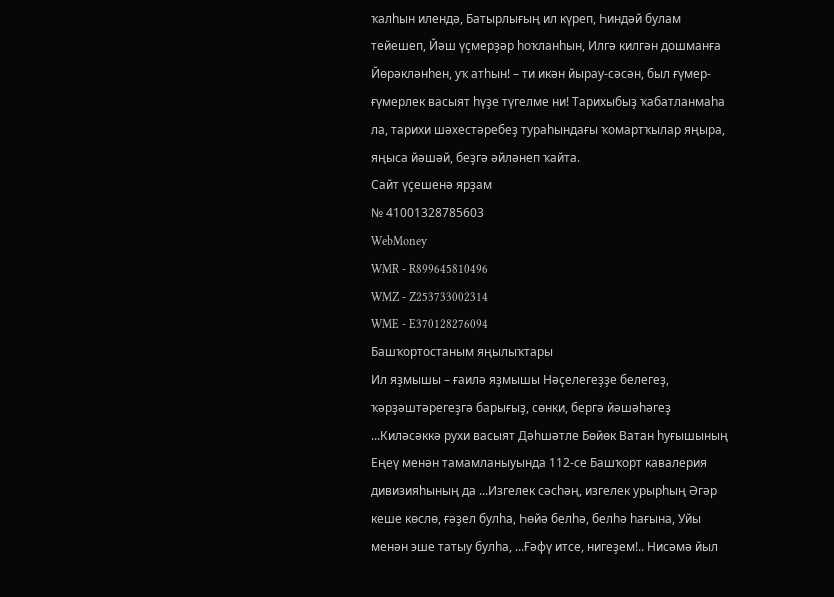ҡалһын илендә, Батырлығың ил күреп, Һиндәй булам тейешеп, Йәш үҫмерҙәр һоҡланһын, Илгә килгән дошманға Йөрәкләнһен, уҡ атһын! – ти икән йырау-сәсән, был ғүмер-ғүмерлек васыят һүҙе түгелме ни! Тарихыбыҙ ҡабатланмаһа ла, тарихи шәхестәребеҙ тураһындағы ҡомартҡылар яңыра, яңыса йәшәй, беҙгә әйләнеп ҡайта.
Сайт үҫешенә ярҙам
№ 41001328785603
WebMoney
WMR - R899645810496
WMZ - Z253733002314
WME - E370128276094
Башҡортостаным яңылыҡтары
Ил яҙмышы – ғаилә яҙмышы Нәҫелегеҙҙе белегеҙ, ҡәрҙәштәрегеҙгә барығыҙ, сөнки, бергә йәшәһәгеҙ ...Киләсәккә рухи васыят Дәһшәтле Бөйөк Ватан һуғышының Еңеү менән тамамланыуында 112-се Башҡорт кавалерия дивизияһының да ...Изгелек сәсһәң, изгелек урырһың Әгәр кеше көслө, ғәҙел булһа, Һөйә белһә, белһә һағына, Уйы менән эше татыу булһа, ...Ғәфү итсе, нигеҙем!.. Нисәмә йыл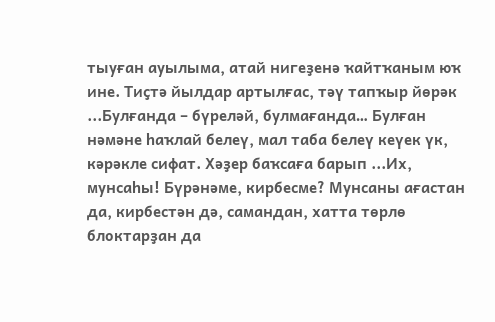тыуған ауылыма, атай нигеҙенә ҡайтҡаным юҡ ине. Тиҫтә йылдар артылғас, тәү тапҡыр йөрәк ...Булғанда – бүреләй, булмағанда… Булған нәмәне һаҡлай белеү, мал таба белеү кеүек үк, кәрәкле сифат. Хәҙер баҡсаға барып ...Их, мунсаһы! Бүрәнәме, кирбесме? Мунсаны ағастан да, кирбестән дә, самандан, хатта төрлө блоктарҙан да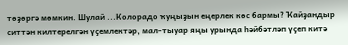төҙөргә мөмкин. Шулай ...Колорадо ҡуңыҙын еңерлек көс бармы? Ҡайҙандыр ситтән килтерелгән үҫемлектәр, мал-тыуар яңы урында һәйбәтләп үҫеп китә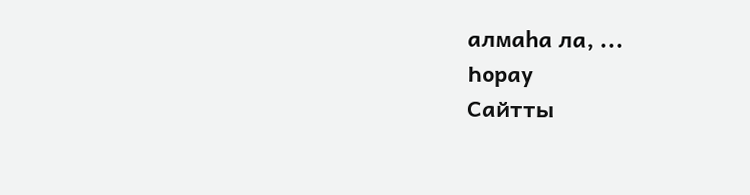алмаһа ла, ...
Һорау
Сайтты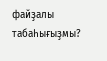файҙалы табаһығыҙмы?